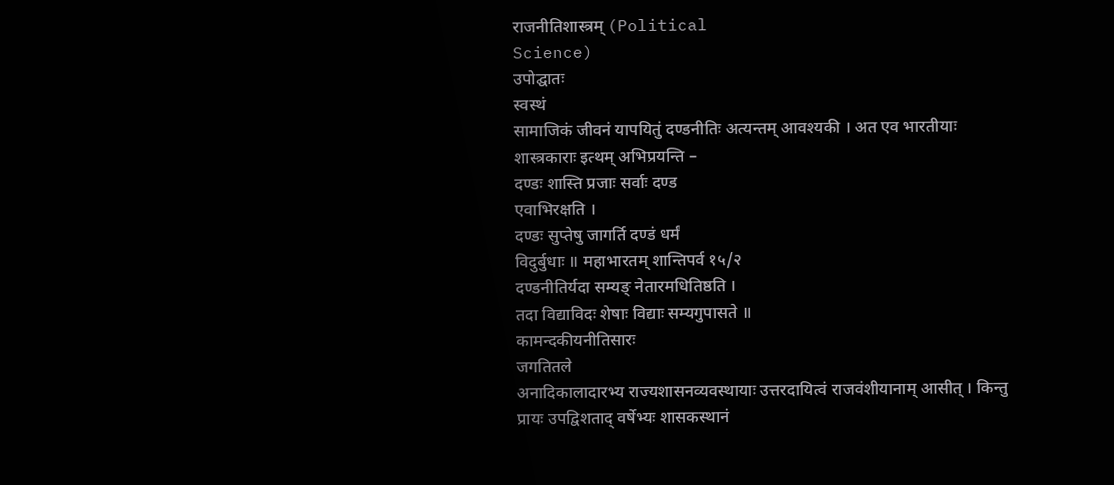राजनीतिशास्त्रम् (Political
Science)
उपोद्घातः
स्वस्थं
सामाजिकं जीवनं यापयितुं दण्डनीतिः अत्यन्तम् आवश्यकी । अत एव भारतीयाः
शास्त्रकाराः इत्थम् अभिप्रयन्ति –
दण्डः शास्ति प्रजाः सर्वाः दण्ड
एवाभिरक्षति ।
दण्डः सुप्तेषु जागर्ति दण्डं धर्मं
विदुर्बुधाः ॥ महाभारतम् शान्तिपर्व १५/२
दण्डनीतिर्यदा सम्यङ् नेतारमधितिष्ठति ।
तदा विद्याविदः शेषाः विद्याः सम्यगुपासते ॥
कामन्दकीयनीतिसारः
जगतितले
अनादिकालादारभ्य राज्यशासनव्यवस्थायाः उत्तरदायित्वं राजवंशीयानाम् आसीत् । किन्तु
प्रायः उपद्विशताद् वर्षेभ्यः शासकस्थानं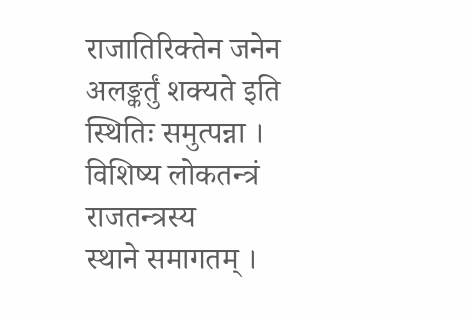राजातिरिक्तेन जनेन
अलङ्कर्तुं शक्यते इति स्थितिः समुत्पन्ना । विशिष्य लोकतन्त्रं राजतन्त्रस्य
स्थाने समागतम् ।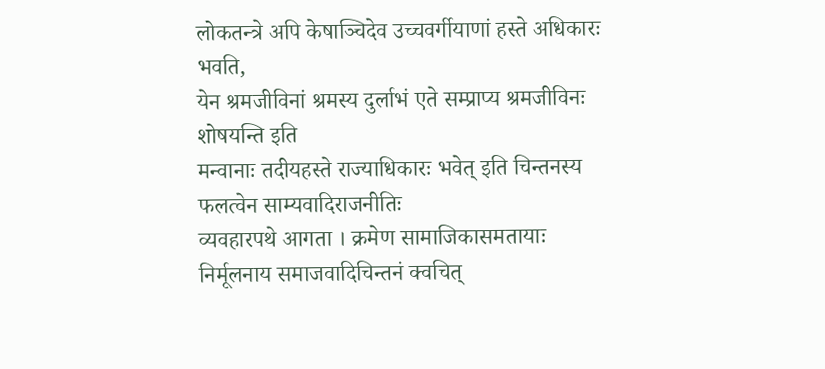लोकतन्त्रे अपि केषाञ्चिदेव उच्चवर्गीयाणां हस्ते अधिकारः भवति,
येन श्रमजीविनां श्रमस्य दुर्लाभं एते सम्प्राप्य श्रमजीविनः शोषयन्ति इति
मन्वानाः तदीयहस्ते राज्याधिकारः भवेत् इति चिन्तनस्य फलत्वेन साम्यवादिराजनीतिः
व्यवहारपथे आगता । क्रमेण सामाजिकासमतायाः निर्मूलनाय समाजवादिचिन्तनं क्वचित्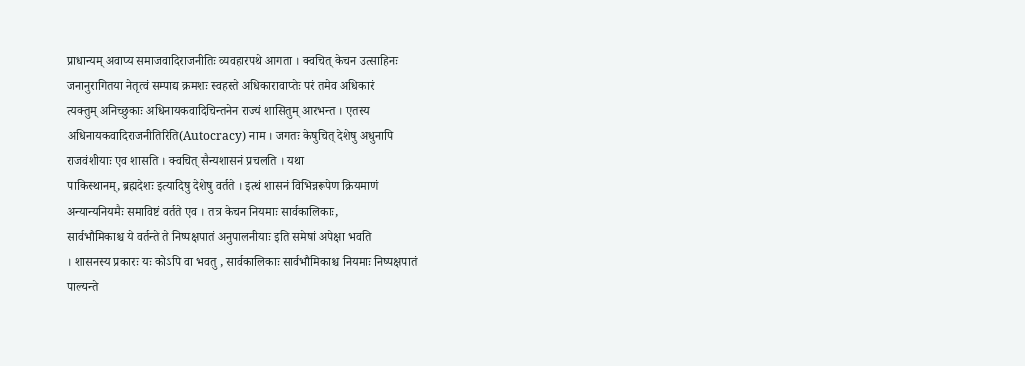प्राधान्यम् अवाप्य समाजवादिराजनीतिः व्यवहारपथे आगता । क्वचित् केचन उत्साहिनः
जनानुरागितया नेतृत्वं सम्पाद्य क्रमशः स्वहस्ते अधिकारावाप्तेः परं तमेव अधिकारं
त्यक्तुम् अनिच्छुकाः अधिनायकवादिचिन्तनेन राज्यं शासितुम् आरभन्त । एतस्य
अधिनायकवादिराजनीतिरिति(Autocracy) नाम । जगतः केषुचित् देशेषु अधुनापि
राजवंशीयाः एव शासति । क्वचित् सैन्यशासनं प्रचलति । यथा
पाकिस्थानम्, ब्रह्मदेशः इत्यादिषु देशेषु वर्तते । इत्थं शासनं विभिन्नरूपेण क्रियमाणं
अन्यान्यनियमैः समाविष्टं वर्तते एव । तत्र केचन नियमाः सार्वकालिकाः,
सार्वभौमिकाश्च ये वर्तन्ते ते निष्पक्षपातं अनुपालनीयाः इति समेषां अपेक्षा भवति
। शासनस्य प्रकारः यः कोऽपि वा भवतु , सार्वकालिकाः सार्वभौमिकाश्च नियमाः निष्पक्षपातं
पाल्यन्ते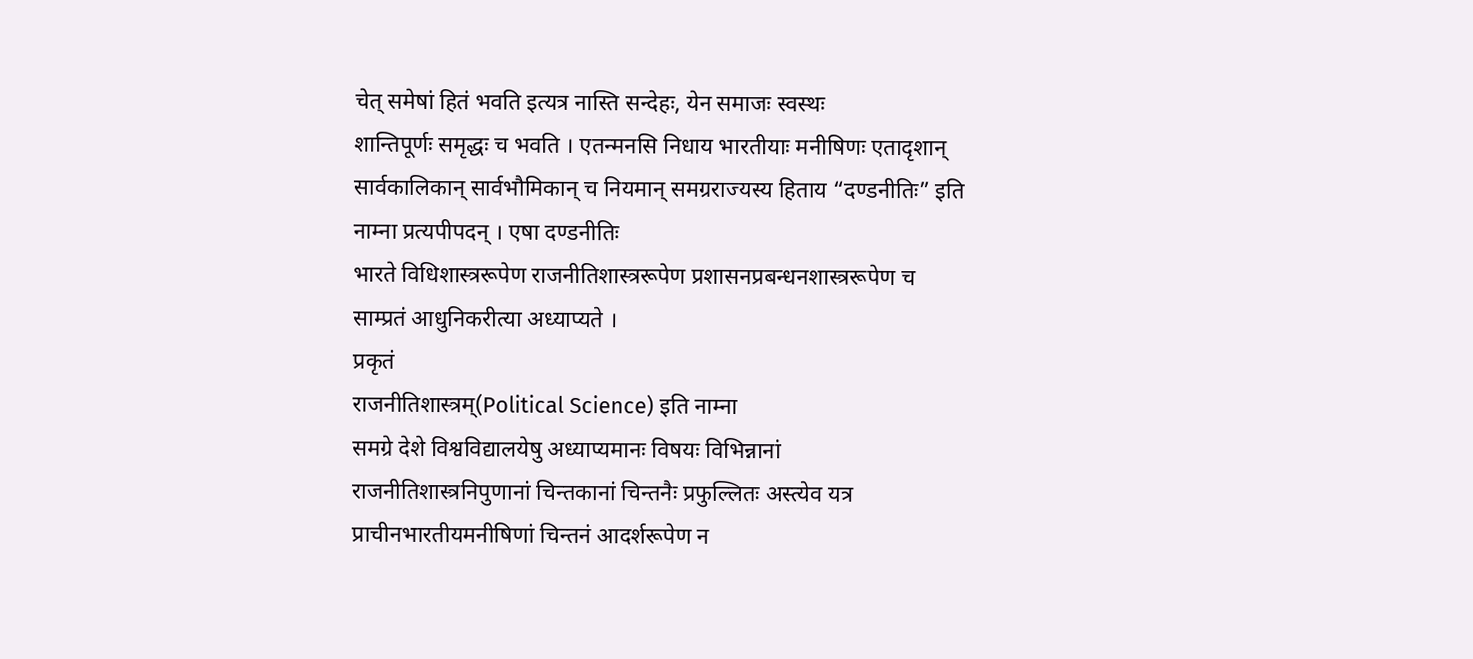चेत् समेषां हितं भवति इत्यत्र नास्ति सन्देहः, येन समाजः स्वस्थः
शान्तिपूर्णः समृद्धः च भवति । एतन्मनसि निधाय भारतीयाः मनीषिणः एतादृशान्
सार्वकालिकान् सार्वभौमिकान् च नियमान् समग्रराज्यस्य हिताय “दण्डनीतिः” इति
नाम्ना प्रत्यपीपदन् । एषा दण्डनीतिः
भारते विधिशास्त्ररूपेण राजनीतिशास्त्ररूपेण प्रशासनप्रबन्धनशास्त्ररूपेण च
साम्प्रतं आधुनिकरीत्या अध्याप्यते ।
प्रकृतं
राजनीतिशास्त्रम्(Political Science) इति नाम्ना
समग्रे देशे विश्वविद्यालयेषु अध्याप्यमानः विषयः विभिन्नानां
राजनीतिशास्त्रनिपुणानां चिन्तकानां चिन्तनैः प्रफुल्लितः अस्त्येव यत्र
प्राचीनभारतीयमनीषिणां चिन्तनं आदर्शरूपेण न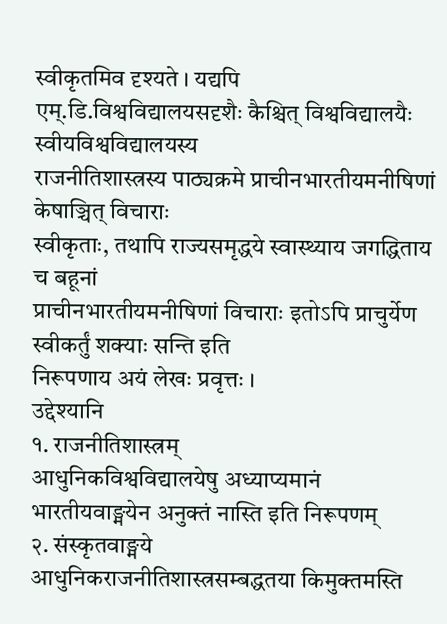स्वीकृतमिव दृश्यते । यद्यपि
एम्.डि.विश्वविद्यालयसदृशैः कैश्चित् विश्वविद्यालयैः स्वीयविश्वविद्यालयस्य
राजनीतिशास्त्रस्य पाठ्यक्रमे प्राचीनभारतीयमनीषिणां केषाञ्चित् विचाराः
स्वीकृताः, तथापि राज्यसमृद्धये स्वास्थ्याय जगद्धिताय च बहूनां
प्राचीनभारतीयमनीषिणां विचाराः इतोऽपि प्राचुर्येण स्वीकर्तुं शक्याः सन्ति इति
निरूपणाय अयं लेखः प्रवृत्तः ।
उद्देश्यानि
१. राजनीतिशास्त्रम्
आधुनिकविश्वविद्यालयेषु अध्याप्यमानं भारतीयवाङ्मयेन अनुक्तं नास्ति इति निरूपणम्
२. संस्कृतवाङ्मये
आधुनिकराजनीतिशास्त्रसम्बद्धतया किमुक्तमस्ति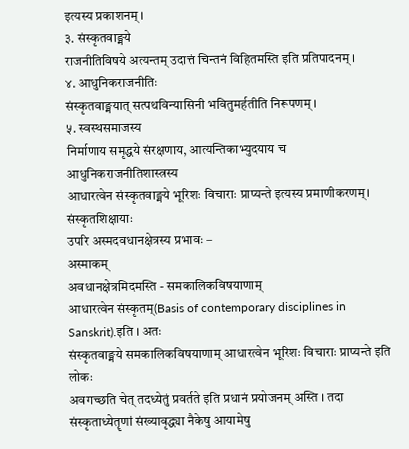इत्यस्य प्रकाशनम् ।
३. संस्कृतवाङ्मये
राजनीतिविषये अत्यन्तम् उदात्तं चिन्तनं विहितमस्ति इति प्रतिपादनम् ।
४. आधुनिकराजनीतिः
संस्कृतवाङ्मयात् सत्पथविन्यासिनी भवितुमर्हतीति निरूपणम् ।
५. स्वस्थसमाजस्य
निर्माणाय समृद्धये संरक्षणाय, आत्यन्तिकाभ्युदयाय च आधुनिकराजनीतिशास्त्रस्य
आधारत्वेन संस्कृतवाङ्मये भूरिशः विचाराः प्राप्यन्ते इत्यस्य प्रमाणीकरणम्।
संस्कृतशिक्षायाः
उपरि अस्मदवधानक्षेत्रस्य प्रभावः –
अस्माकम्
अवधानक्षेत्रमिदमस्ति - समकालिकविषयाणाम्
आधारत्वेन संस्कृतम्(Basis of contemporary disciplines in Sanskrit).इति । अतः
संस्कृतवाङ्मये समकालिकविषयाणाम् आधारत्वेन भूरिशः विचाराः प्राप्यन्ते इति लोकः
अवगच्छति चेत् तदध्येतुं प्रवर्तते इति प्रधानं प्रयोजनम् अस्ति । तदा
संस्कृताध्येतॄणां संख्यावृद्ध्या नैकेषु आयामेषु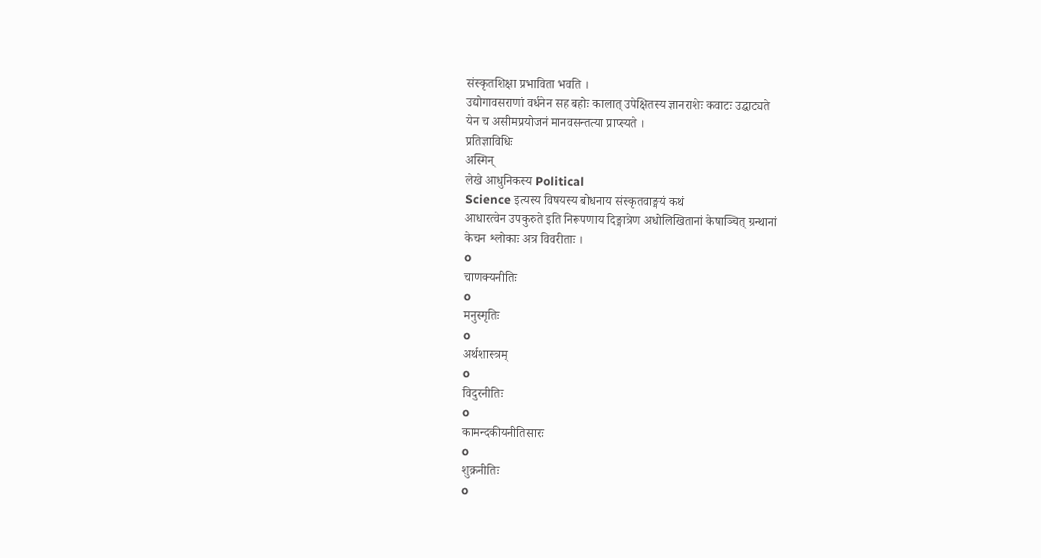संस्कृतशिक्षा प्रभाविता भवति ।
उद्योगावसराणां वर्धनेन सह बहोः कालात् उपेक्षितस्य ज्ञानराशेः कवाटः उद्घाट्यते
येन च असीमप्रयोजनं मानवसन्तत्या प्राप्स्यते ।
प्रतिज्ञाविधिः
अस्मिन्
लेखे आधुनिकस्य Political
Science इत्यस्य विषयस्य बोधनाय संस्कृतवाङ्मयं कथं
आधारत्वेन उपकुरुते इति निरूपणाय दिङ्मात्रेण अधोलिखितानां केषाञ्चित् ग्रन्थानां
केचन श्लोकाः अत्र विवरीताः ।
o
चाणक्यनीतिः
o
मनुस्मृतिः
o
अर्थशास्त्रम्
o
विदुरनीतिः
o
कामन्दकीयनीतिसारः
o
शुक्रनीतिः
o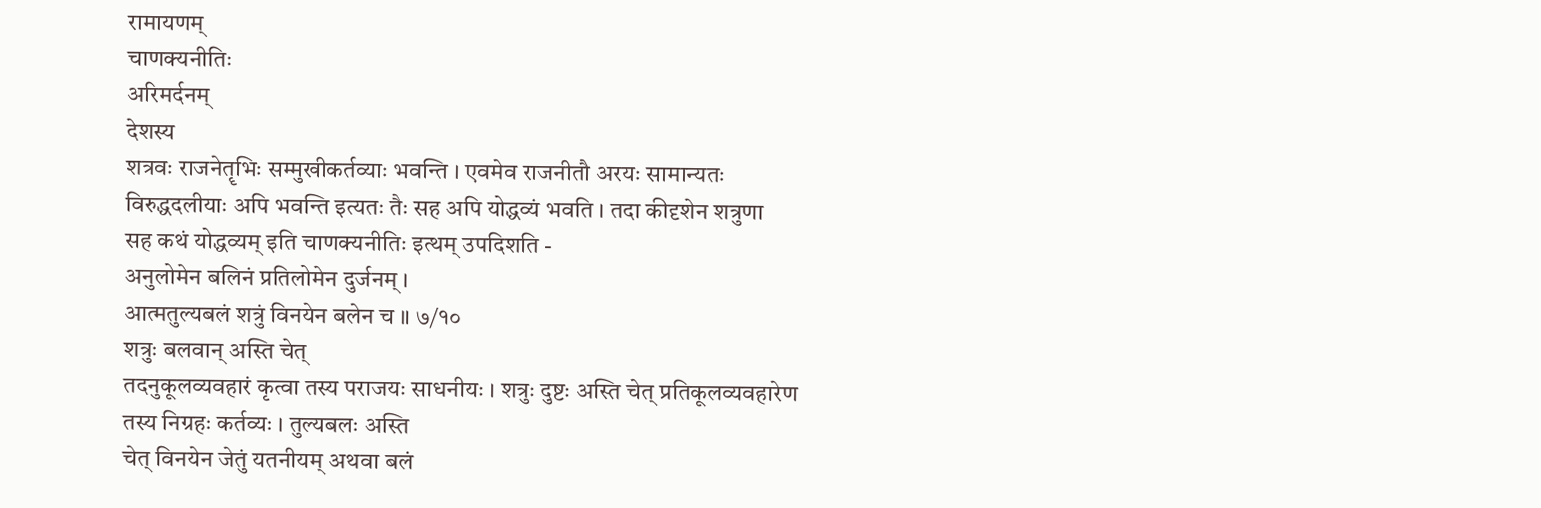रामायणम्
चाणक्यनीतिः
अरिमर्दनम्
देशस्य
शत्रवः राजनेतॄभिः सम्मुखीकर्तव्याः भवन्ति । एवमेव राजनीतौ अरयः सामान्यतः
विरुद्धदलीयाः अपि भवन्ति इत्यतः तैः सह अपि योद्धव्यं भवति । तदा कीदृशेन शत्रुणा
सह कथं योद्धव्यम् इति चाणक्यनीतिः इत्थम् उपदिशति -
अनुलोमेन बलिनं प्रतिलोमेन दुर्जनम् ।
आत्मतुल्यबलं शत्रुं विनयेन बलेन च ॥ ७/१०
शत्रुः बलवान् अस्ति चेत्
तदनुकूलव्यवहारं कृत्वा तस्य पराजयः साधनीयः । शत्रुः दुष्टः अस्ति चेत् प्रतिकूलव्यवहारेण
तस्य निग्रहः कर्तव्यः । तुल्यबलः अस्ति
चेत् विनयेन जेतुं यतनीयम् अथवा बलं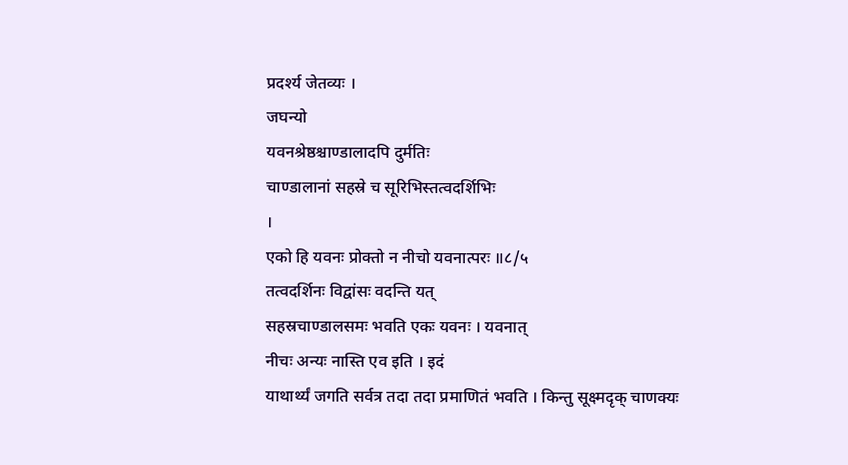प्रदर्श्य जेतव्यः ।
जघन्यो
यवनश्रेष्ठश्चाण्डालादपि दुर्मतिः
चाण्डालानां सहस्रे च सूरिभिस्तत्वदर्शिभिः
।
एको हि यवनः प्रोक्तो न नीचो यवनात्परः ॥८/५
तत्वदर्शिनः विद्वांसः वदन्ति यत्
सहस्रचाण्डालसमः भवति एकः यवनः । यवनात्
नीचः अन्यः नास्ति एव इति । इदं
याथार्थ्यं जगति सर्वत्र तदा तदा प्रमाणितं भवति । किन्तु सूक्ष्मदृक् चाणक्यः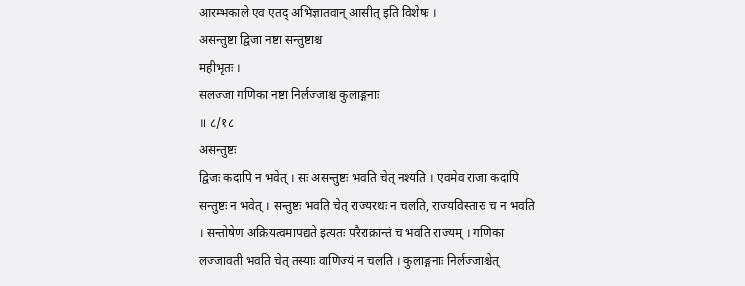आरम्भकाले एव एतद् अभिज्ञातवान् आसीत् इति विशेषः ।
असन्तुष्टा द्विजा नष्टा सन्तुष्टाश्च
महीभृतः ।
सलज्जा गणिका नष्टा निर्लज्जाश्च कुलाङ्गनाः
॥ ८/१८
असन्तुष्टः
द्विजः कदापि न भवेत् । सः असन्तुष्टः भवति चेत् नश्यति । एवमेव राजा कदापि
सन्तुष्टः न भवेत् । सन्तुष्टः भवति चेत् राज्यरथः न चलति, राज्यविस्तारः च न भवति
। सन्तोषेण अक्रियत्वमापद्यते इत्यतः परैराक्रान्तं च भवति राज्यम् । गणिका
लज्जावती भवति चेत् तस्याः वाणिज्यं न चलति । कुलाङ्गनाः निर्लज्जाश्चेत्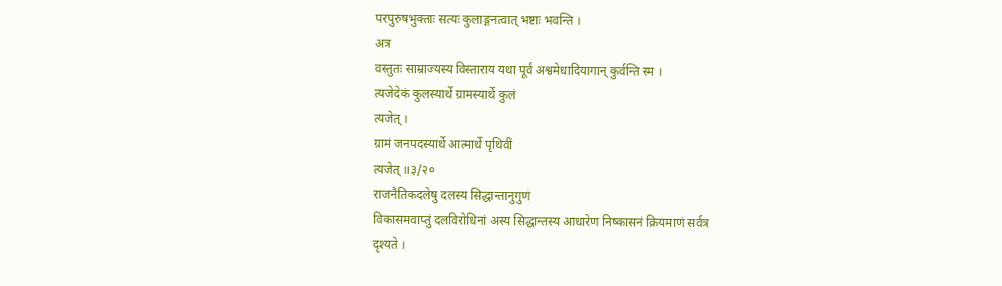परपुरुषभुक्ताः सत्यः कुलाङ्गनत्वात् भष्टाः भवन्ति ।
अत्र
वस्तुतः साम्राज्यस्य विस्ताराय यथा पूर्वं अश्वमेधादियागान् कुर्वन्ति स्म ।
त्यजेदेकं कुलस्यार्थे ग्रामस्यार्थे कुलं
त्यजेत् ।
ग्रामं जनपदस्यार्थे आत्मार्थे पृथिवीं
त्यजेत् ॥३/२०
राजनैतिकदलेषु दलस्य सिद्धान्तानुगुणं
विकासमवाप्तुं दलविरोधिनां अस्य सिद्धान्तस्य आधारेण निष्कासनं क्रियमाणं सर्वत्र
दृश्यते ।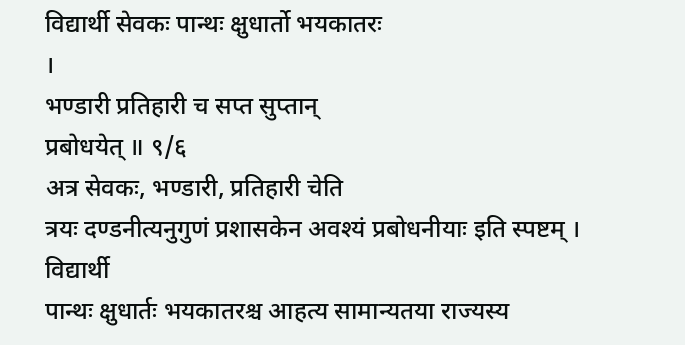विद्यार्थी सेवकः पान्थः क्षुधार्तो भयकातरः
।
भण्डारी प्रतिहारी च सप्त सुप्तान्
प्रबोधयेत् ॥ ९/६
अत्र सेवकः, भण्डारी, प्रतिहारी चेति
त्रयः दण्डनीत्यनुगुणं प्रशासकेन अवश्यं प्रबोधनीयाः इति स्पष्टम् । विद्यार्थी
पान्थः क्षुधार्तः भयकातरश्च आहत्य सामान्यतया राज्यस्य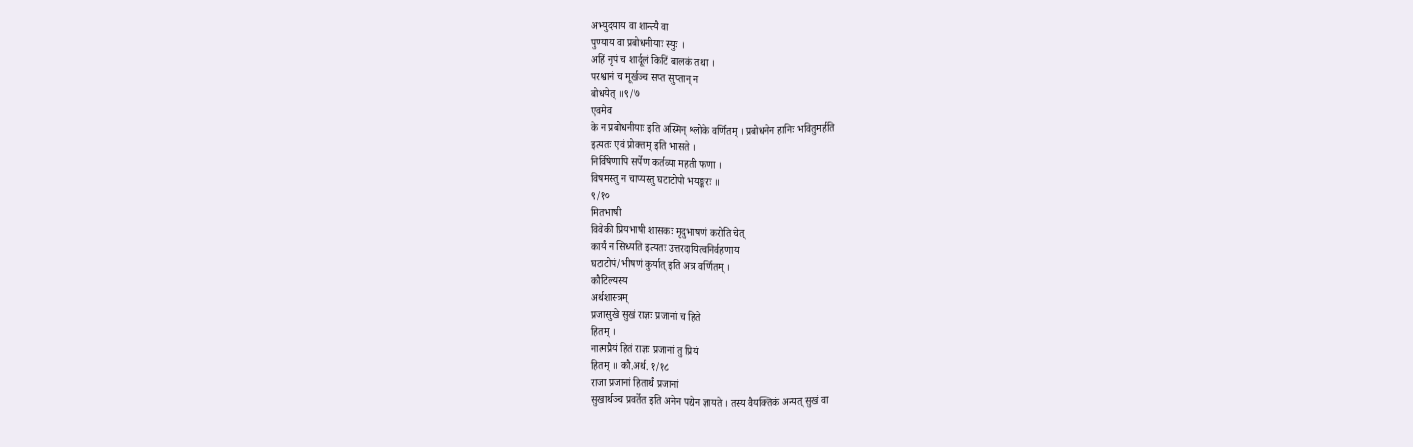अभ्युदयाय वा शान्त्यै वा
पुण्याय वा प्रबोधनीयाः स्युः ।
अहिं नृपं च शार्दूलं किटिं बालकं तथा ।
परश्वानं च मूर्खञ्च सप्त सुप्तान् न
बोधयेत् ॥९/७
एवमेव
के न प्रबोधनीयाः इति अस्मिन् श्लोके वर्णितम् । प्रबोधनेन हानिः भवितुमर्हति
इत्यतः एवं प्रोक्तम् इति भासते ।
निर्विषेणापि सर्पेण कर्तव्या महती फणा ।
विषमस्तु न चाप्यस्तु घटाटोपो भयङ्करः ॥
९/१०
मितभाषी
विवेकी प्रियभाषी शासकः मृदुभाषणं करोति चेत्
कार्यं न सिध्यति इत्यतः उत्तरदायित्वनिर्वहणाय
घटाटोपं/भीषणं कुर्यात् इति अत्र वर्णितम् ।
कौटिल्यस्य
अर्थशास्त्रम्
प्रजासुखे सुखं राज्ञः प्रजानां च हिते
हितम् ।
नात्मप्रैयं हितं राज्ञः प्रजानां तु प्रियं
हितम् ॥ कौ.अर्थ. १/१८
राजा प्रजानां हितार्थं प्रजानां
सुखार्थञ्च प्रवर्तेत इति अनेन पद्येन ज्ञायते । तस्य वैयक्तिकं अन्यत् सुखं वा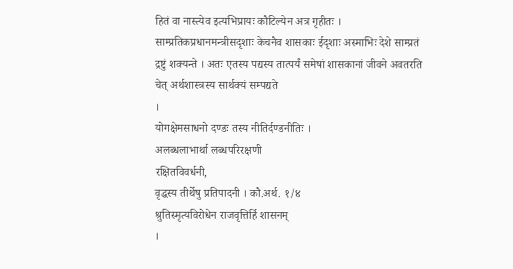हितं वा नास्त्येव इत्यभिप्रायः कौटिल्येन अत्र गृहीतः ।
साम्प्रतिकप्रधानमन्त्रीसदृशाः केचनैव शासकाः ईदृशाः अस्माभिः देशे साम्प्रतं
द्रष्टुं शक्यन्ते । अतः एतस्य पद्यस्य तात्पर्यं समेषां शासकानां जीवने अवतरति
चेत् अर्थशास्त्रस्य सार्थक्यं सम्पद्यते
।
योगक्षेमसाधनो दण्डः तस्य नीतिर्दण्डनीतिः ।
अलब्धलाभार्था लब्धपरिरक्षणी
रक्षितविवर्धनी,
वृद्धस्य तीर्थेषु प्रतिपादनी । कौ.अर्थ. १/४
श्रुतिस्मृत्यविरोधेन राजवृत्तिर्हि शासनम्
।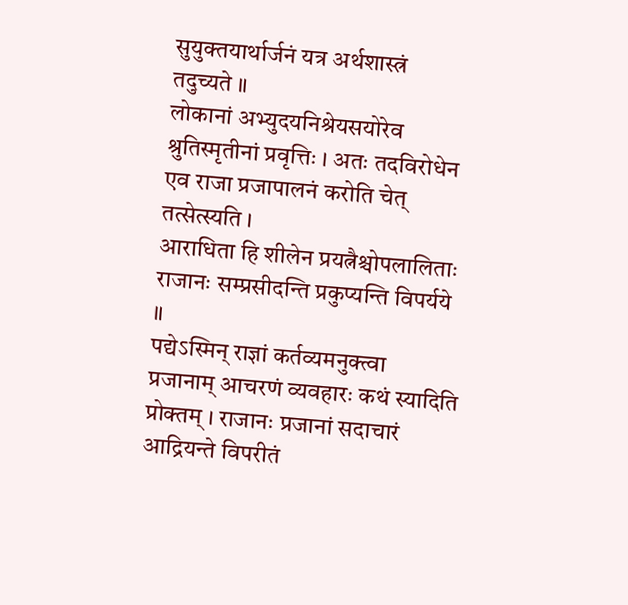सुयुक्तयार्थार्जनं यत्र अर्थशास्त्रं
तदुच्यते ॥
लोकानां अभ्युदयनिश्रेयसयोरेव
श्रुतिस्मृतीनां प्रवृत्तिः । अतः तदविरोधेन एव राजा प्रजापालनं करोति चेत्
तत्सेत्स्यति ।
आराधिता हि शीलेन प्रयत्नैश्चोपलालिताः
राजानः सम्प्रसीदन्ति प्रकुप्यन्ति विपर्यये
॥
पद्येऽस्मिन् राज्ञां कर्तव्यमनुक्त्वा
प्रजानाम् आचरणं व्यवहारः कथं स्यादिति प्रोक्तम् । राजानः प्रजानां सदाचारं
आद्रियन्ते विपरीतं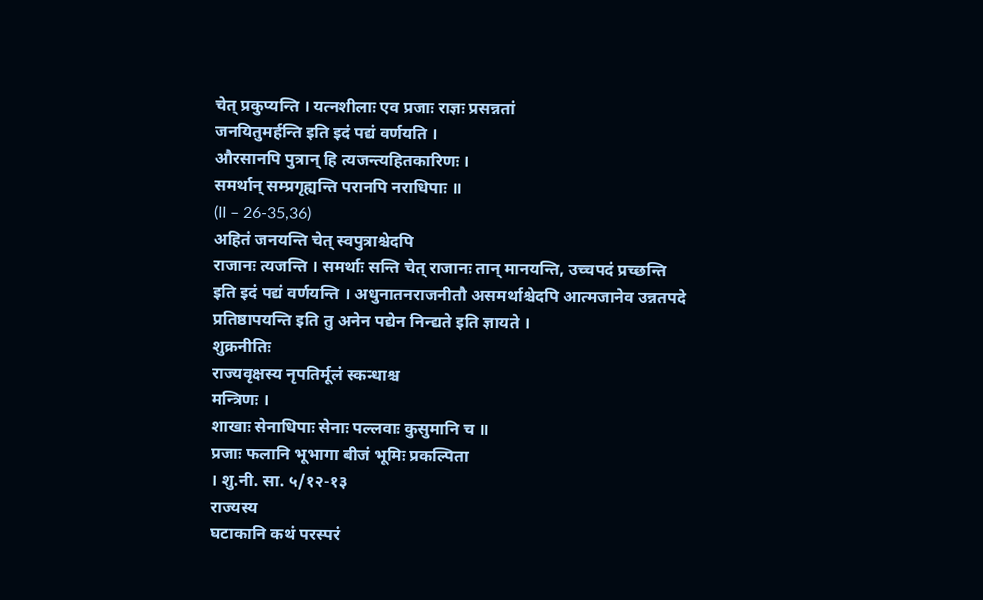चेत् प्रकुप्यन्ति । यत्नशीलाः एव प्रजाः राज्ञः प्रसन्नतां
जनयितुमर्हन्ति इति इदं पद्यं वर्णयति ।
औरसानपि पुत्रान् हि त्यजन्त्यहितकारिणः ।
समर्थान् सम्प्रगृह्यन्ति परानपि नराधिपाः ॥
(II – 26-35,36)
अहितं जनयन्ति चेत् स्वपुत्राश्चेदपि
राजानः त्यजन्ति । समर्थाः सन्ति चेत् राजानः तान् मानयन्ति, उच्चपदं प्रच्छन्ति
इति इदं पद्यं वर्णयन्ति । अधुनातनराजनीतौ असमर्थाश्चेदपि आत्मजानेव उन्नतपदे
प्रतिष्ठापयन्ति इति तु अनेन पद्येन निन्द्यते इति ज्ञायते ।
शुक्रनीतिः
राज्यवृक्षस्य नृपतिर्मूलं स्कन्धाश्च
मन्त्रिणः ।
शाखाः सेनाधिपाः सेनाः पल्लवाः कुसुमानि च ॥
प्रजाः फलानि भूभागा बीजं भूमिः प्रकल्पिता
। शु.नी. सा. ५/१२-१३
राज्यस्य
घटाकानि कथं परस्परं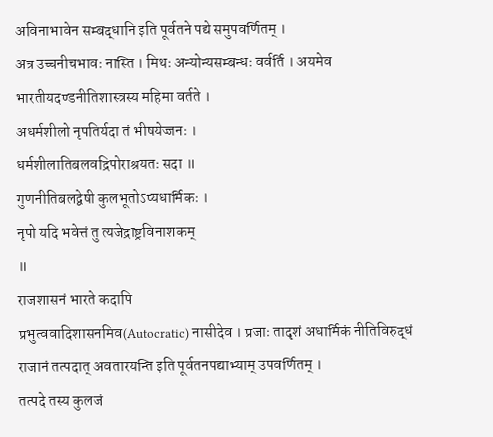अविनाभावेन सम्बद्धानि इति पूर्वतने पद्ये समुपवर्णितम् ।
अत्र उच्चनीचभावः नास्ति । मिथः अन्योन्यसम्बन्धः वर्वर्ति । अयमेव
भारतीयदण्डनीतिशास्त्रस्य महिमा वर्तते ।
अधर्मशीलो नृपतिर्यदा तं भीषयेज्जनः ।
धर्मशीलातिबलवद्रिपोराश्रयतः सदा ॥
गुणनीतिबलद्वेषी कुलभूतोऽप्यधार्मिकः ।
नृपो यदि भवेत्तं तु त्यजेद्राष्ट्रविनाशकम्
॥
राजशासनं भारते कदापि
प्रभुत्ववादिशासनमिव(Autocratic) नासीदेव । प्रजाः तादृशं अधार्मिकं नीतिविरुद्धं
राजानं तत्पदात् अवतारयन्ति इति पूर्वतनपद्याभ्याम् उपवर्णितम् ।
तत्पदे तस्य कुलजं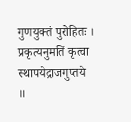गुणयुक्तं पुरोहितः ।
प्रकृत्यनुमतिं कृत्वा स्थापयेद्राजगुप्तये
॥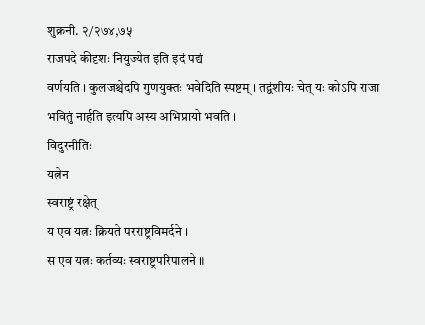शुक्रनी. २/२७४,७५
राजपदे कीदृशः नियुज्येत इति इदं पद्यं
वर्णयति । कुलजश्चेदपि गुणयुक्तः भवेदिति स्पष्टम् । तद्वंशीयः चेत् यः कोऽपि राजा
भवितुं नार्हति इत्यपि अस्य अभिप्रायो भवति ।
विदुरनीतिः
यत्नेन
स्वराष्ट्रं रक्षेत्
य एव यत्नः क्रियते परराष्ट्रविमर्दने ।
स एव यत्नः कर्तव्यः स्वराष्ट्रपरिपालने ॥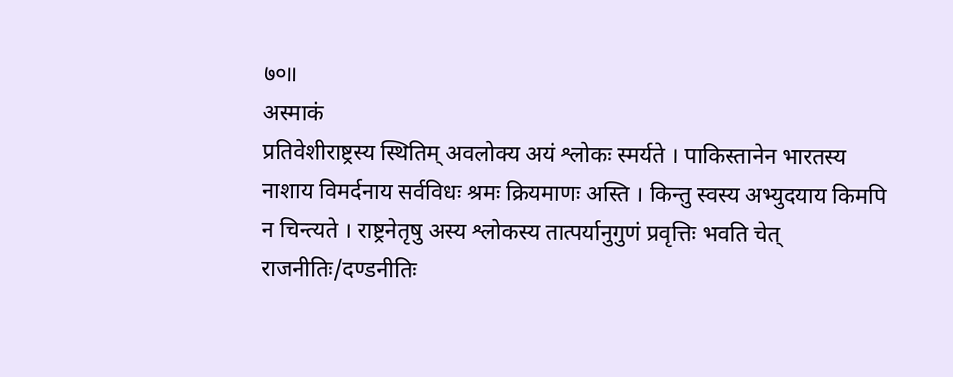७०॥
अस्माकं
प्रतिवेशीराष्ट्रस्य स्थितिम् अवलोक्य अयं श्लोकः स्मर्यते । पाकिस्तानेन भारतस्य
नाशाय विमर्दनाय सर्वविधः श्रमः क्रियमाणः अस्ति । किन्तु स्वस्य अभ्युदयाय किमपि
न चिन्त्यते । राष्ट्रनेतृषु अस्य श्लोकस्य तात्पर्यानुगुणं प्रवृत्तिः भवति चेत्
राजनीतिः/दण्डनीतिः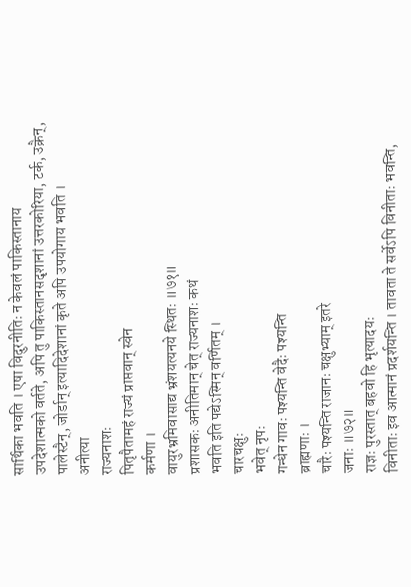सार्थिका भवति । एषा विदुरनीतिः न केवलं पाकिस्तानाय
उपदेशात्मको वर्तते, अपि तु पाकिस्तानसदृशानां उत्तरकोरिया, टर्क, उक्रैन्,
पालेस्टैन्, जोर्डान् इत्यादिदेशानां कृते अपि उपयोगाय भवति ।
अनीत्या
राज्यनाशः
पितृपैतामहं राज्यं प्राप्तवान् स्वेन
कर्मणा ।
वायुरभ्रमिवासाद्य भ्रंशयत्यनये स्थितः ॥७१॥
प्रशासकः अनीतिमान् चेत् राज्यनाशः कथं
भवति इति पद्येऽस्मिन् वर्णितम् ।
चारचक्षुः
भवेत् नृपः
गन्धेन गावः पश्यन्ति वेदैः पश्यन्ति
ब्राह्मणाः ।
चारैः पश्यन्ति राजानः चक्षुभ्याम् इतरे
जनाः ॥७२॥
राज्ञः पुरस्तात् बहवो हि भृत्यादयः
विनीताः इव आत्मानं प्रदर्शयन्ति । तावता ते सर्वेऽपि विनीताः भवन्ति,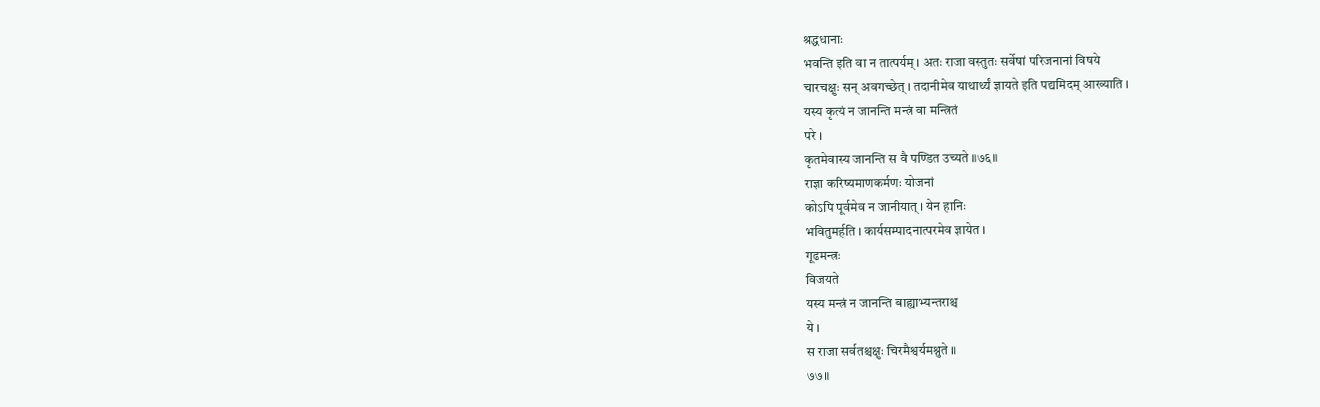श्रद्धधानाः
भवन्ति इति वा न तात्पर्यम् । अतः राजा वस्तुतः सर्वेषां परिजनानां विषये
चारचक्षुः सन् अवगच्छेत् । तदानीमेव याथार्थ्यं ज्ञायते इति पद्यमिदम् आख्याति ।
यस्य कृत्यं न जानन्ति मन्त्रं वा मन्त्रितं
परे ।
कृतमेवास्य जानन्ति स वै पण्डित उच्यते ॥७६॥
राज्ञा करिष्यमाणकर्मणः योजनां
कोऽपि पूर्वमेव न जानीयात् । येन हानिः
भवितुमर्हति । कार्यसम्पादनात्परमेव ज्ञायेत ।
गूढमन्त्रः
विजयते
यस्य मन्त्रं न जानन्ति बाह्याभ्यन्तराश्च
ये ।
स राजा सर्वतश्चक्षुः चिरमैश्वर्यमश्नुते ॥
७७॥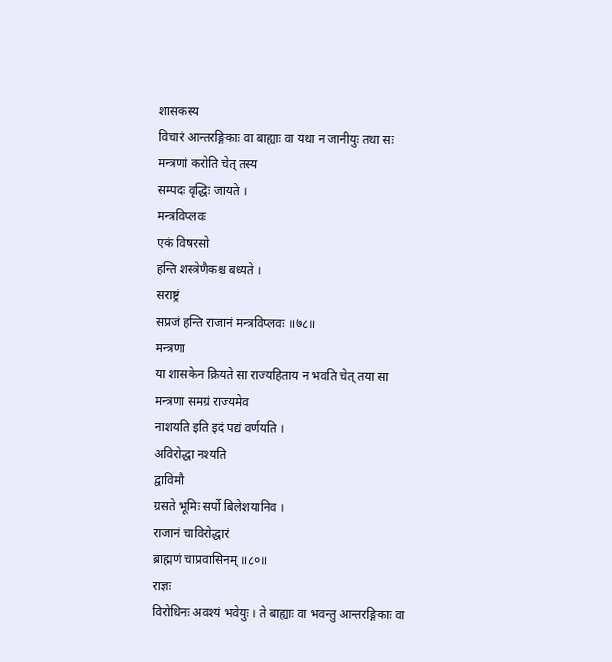शासकस्य
विचारं आन्तरङ्गिकाः वा बाह्याः वा यथा न जानीयुः तथा सः मन्त्रणां करोति चेत् तस्य
सम्पदः वृद्धिः जायते ।
मन्त्रविप्लवः
एकं विषरसो
हन्ति शस्त्रेणैकश्च बध्यते ।
सराष्ट्रं
सप्रजं हन्ति राजानं मन्त्रविप्लवः ॥७८॥
मन्त्रणा
या शासकेन क्रियते सा राज्यहिताय न भवति चेत् तया सा मन्त्रणा समग्रं राज्यमेव
नाशयति इति इदं पद्यं वर्णयति ।
अविरोद्धा नश्यति
द्वाविमौ
ग्रसते भूमिः सर्पो बिलेशयानिव ।
राजानं चाविरोद्धारं
ब्राह्मणं चाप्रवासिनम् ॥८०॥
राज्ञः
विरोधिनः अवश्यं भवेयुः । ते बाह्याः वा भवन्तु आन्तरङ्गिकाः वा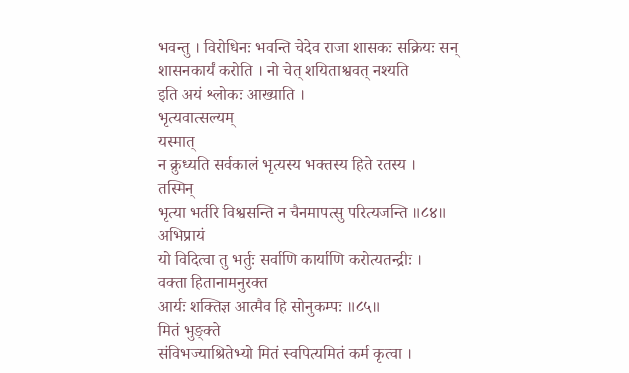भवन्तु । विरोधिनः भवन्ति चेदेव राजा शासकः सक्रियः सन्
शासनकार्यं करोति । नो चेत् शयिताश्ववत् नश्यति
इति अयं श्लोकः आख्याति ।
भृत्यवात्सल्यम्
यस्मात्
न क्रुध्यति सर्वकालं भृत्यस्य भक्तस्य हिते रतस्य ।
तस्मिन्
भृत्या भर्तरि विश्वसन्ति न चैनमापत्सु परित्यजन्ति ॥८४॥
अभिप्रायं
यो विदित्वा तु भर्तुः सर्वाणि कार्याणि करोत्यतन्द्रीः ।
वक्ता हितानामनुरक्त
आर्यः शक्तिज्ञ आत्मैव हि सोनुकम्पः ॥८५॥
मितं भुङ्क्ते
संविभज्याश्रितेभ्यो मितं स्वपित्यमितं कर्म कृत्वा ।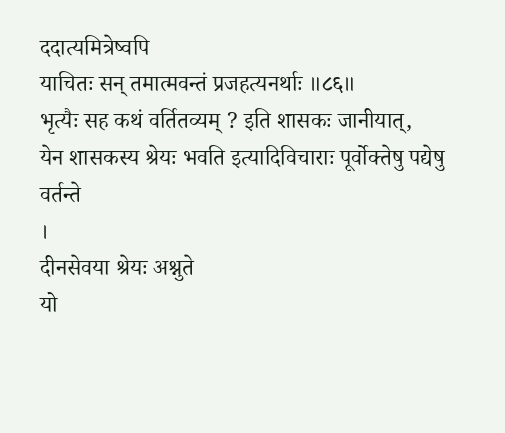ददात्यमित्रेष्वपि
याचितः सन् तमात्मवन्तं प्रजहत्यनर्थाः ॥८६॥
भृत्यैः सह कथं वर्तितव्यम् ? इति शासकः जानीयात्,
येन शासकस्य श्रेयः भवति इत्यादिविचाराः पूर्वोक्तेषु पद्येषु वर्तन्ते
।
दीनसेवया श्रेयः अश्नुते
यो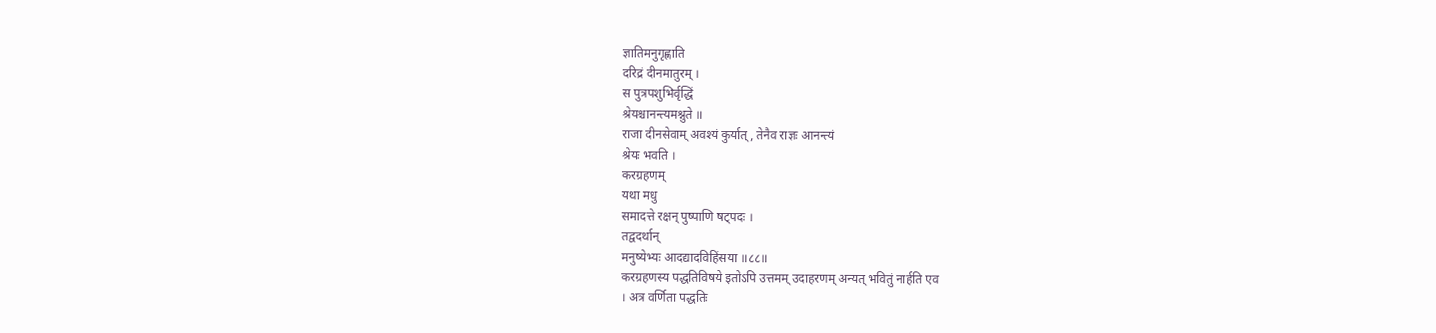ज्ञातिमनुगृह्णाति
दरिद्रं दीनमातुरम् ।
स पुत्रपशुभिर्वृद्धिं
श्रेयश्चानन्त्यमश्नुते ॥
राजा दीनसेवाम् अवश्यं कुर्यात्, तेनैव राज्ञः आनन्त्यं
श्रेयः भवति ।
करग्रहणम्
यथा मधु
समादत्ते रक्षन् पुष्पाणि षट्पदः ।
तद्वदर्थान्
मनुष्येभ्यः आदद्यादविहिंसया ॥८८॥
करग्रहणस्य पद्धतिविषये इतोऽपि उत्तमम् उदाहरणम् अन्यत् भवितुं नार्हति एव
। अत्र वर्णिता पद्धतिः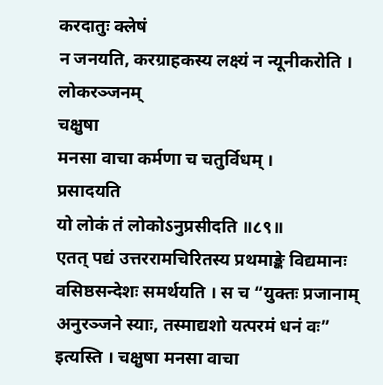करदातुः क्लेषं
न जनयति, करग्राहकस्य लक्ष्यं न न्यूनीकरोति ।
लोकरञ्जनम्
चक्षुषा
मनसा वाचा कर्मणा च चतुर्विधम् ।
प्रसादयति
यो लोकं तं लोकोऽनुप्रसीदति ॥८९॥
एतत् पद्यं उत्तररामचिरितस्य प्रथमाङ्के विद्यमानः वसिष्ठसन्देशः समर्थयति । स च “युक्तः प्रजानाम्
अनुरञ्जने स्याः, तस्माद्यशो यत्परमं धनं वः” इत्यस्ति । चक्षुषा मनसा वाचा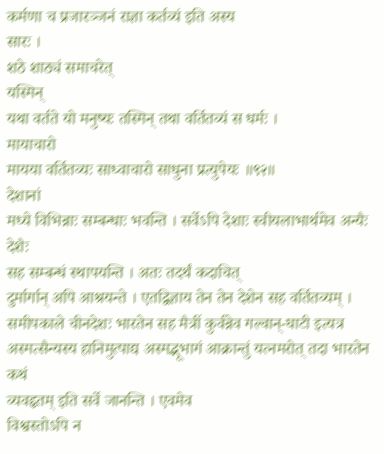कर्मणा च प्रजारञ्जनं राज्ञा कर्तव्यं इति अस्य
सारः ।
शठे शाठ्यं समाचरेत्
यस्मिन्
यथा वर्तते यो मनुष्यः तस्मिन् तथा वर्तितव्यं स धर्मः ।
मायाचारो
मायया वर्तितव्यः साध्वाचारो साधुना प्रत्युपेयः ॥९२॥
देशानां
मध्ये विभिन्नाः सम्बन्धाः भवन्ति । सर्वेऽपि देशाः स्वीयलाभार्थमेव अन्यैः देशैः
सह सम्बन्धं स्थापयन्ति । अतः तदर्थं कदाचित्
दुर्मार्गान् अपि आश्रयन्ते । एतद्विज्ञाय तेन तेन देशेन सह वर्तितव्यम् ।
समीपकाले चीनदेशः भारतेन सह मैत्रीं कुर्वन्नेव गल्वान्-घाटी इत्यत्र
अस्मत्सैन्यस्य हानिमुत्पाद्य अस्मद्भूभागं आक्रान्तुं यत्नमरोत् तदा भारतेन कथं
व्यवहृतम् इति सर्वे जानन्ति । एवमेव
विश्वस्तोऽपि न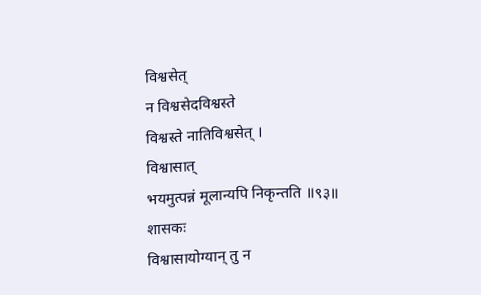विश्वसेत्
न विश्वसेदविश्वस्ते
विश्वस्ते नातिविश्वसेत् ।
विश्वासात्
भयमुत्पन्नं मूलान्यपि निकृन्तति ॥९३॥
शासकः
विश्वासायोग्यान् तु न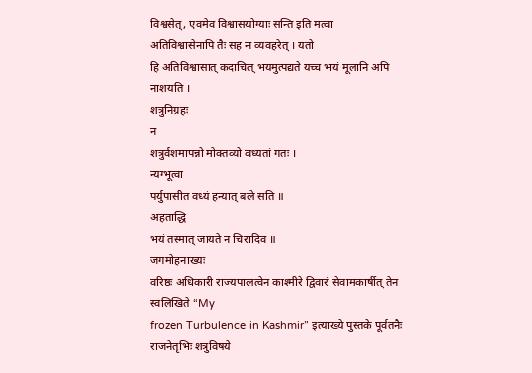विश्वसेत्, एवमेव विश्वासयोग्याः सन्ति इति मत्वा
अतिविश्वासेनापि तैः सह न व्यवहरेत् । यतो
हि अतिविश्वासात् कदाचित् भयमुत्पद्यते यच्च भयं मूलानि अपि नाशयति ।
शत्रुनिग्रहः
न
शत्रुर्वशमापन्नो मोक्तव्यो वध्यतां गतः ।
न्यग्भूत्वा
पर्युपासीत वध्यं हन्यात् बले सति ॥
अहताद्धि
भयं तस्मात् जायते न चिरादिव ॥
जगमोहनाख्यः
वरिष्ठः अधिकारी राज्यपालत्वेन काश्मीरे द्विवारं सेवामकार्षीत् तेन स्वलिखिते “My
frozen Turbulence in Kashmir” इत्याख्ये पुस्तके पूर्वतनैः राजनेतृभिः शत्रुविषये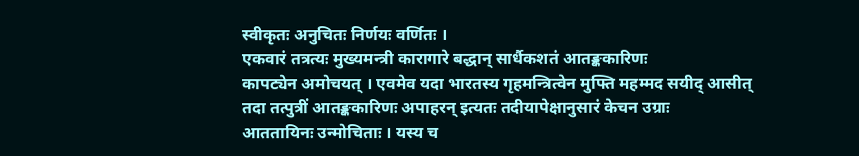स्वीकृतः अनुचितः निर्णयः वर्णितः ।
एकवारं तत्रत्यः मुख्यमन्त्री कारागारे बद्धान् सार्धैकशतं आतङ्ककारिणः
कापट्येन अमोचयत् । एवमेव यदा भारतस्य गृहमन्त्रित्वेन मुफ्ति महम्मद सयीद् आसीत्
तदा तत्पुत्रीं आतङ्ककारिणः अपाहरन् इत्यतः तदीयापेक्षानुसारं केचन उग्राः
आततायिनः उन्मोचिताः । यस्य च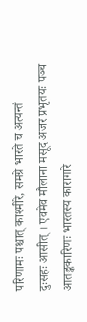परिणामः पश्चात् काश्मीरे, समग्रे भारते च अत्यन्तं
दुःसहः आसीत् । एवमेव मौलाना मसूद अजर प्रभृतयः पञ्च आतङ्ककारिणः भारतस्य कारागारे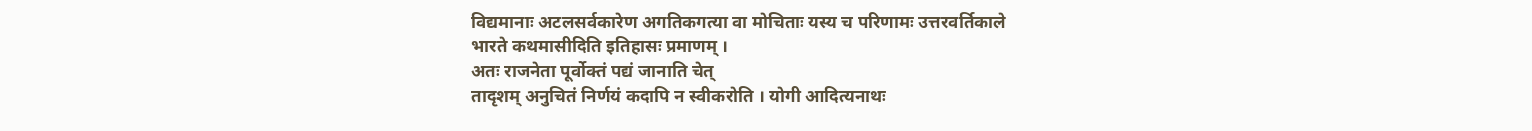विद्यमानाः अटलसर्वकारेण अगतिकगत्या वा मोचिताः यस्य च परिणामः उत्तरवर्तिकाले
भारते कथमासीदिति इतिहासः प्रमाणम् ।
अतः राजनेता पूर्वोक्तं पद्यं जानाति चेत्
तादृशम् अनुचितं निर्णयं कदापि न स्वीकरोति । योगी आदित्यनाथः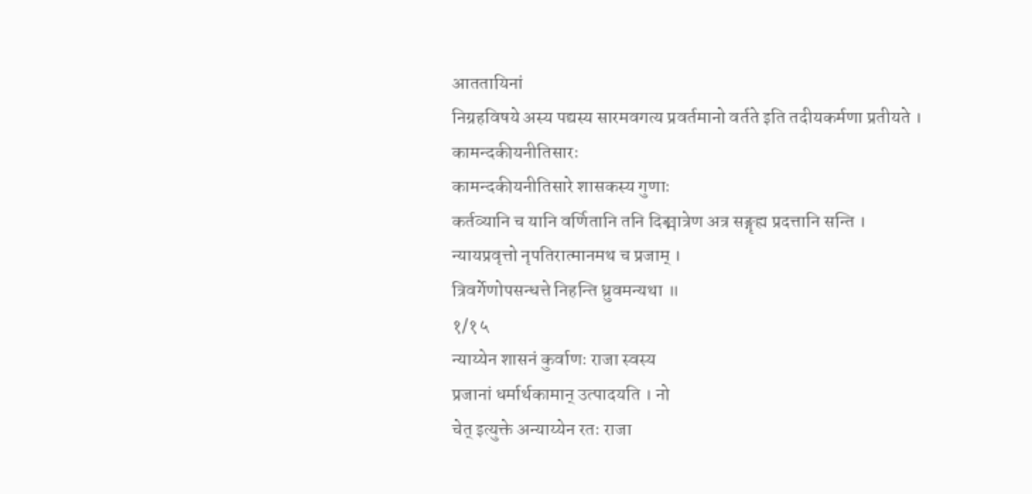आततायिनां
निग्रहविषये अस्य पद्यस्य सारमवगत्य प्रवर्तमानो वर्तते इति तदीयकर्मणा प्रतीयते ।
कामन्दकीयनीतिसारः
कामन्दकीयनीतिसारे शासकस्य गुणाः
कर्तव्यानि च यानि वर्णितानि तनि दिङ्मात्रेण अत्र सङ्गृह्य प्रदत्तानि सन्ति ।
न्यायप्रवृत्तो नृपतिरात्मानमथ च प्रजाम् ।
त्रिवर्गेणोपसन्धत्ते निहन्ति ध्रुवमन्यथा ॥
१/१५
न्याय्येन शासनं कुर्वाणः राजा स्वस्य
प्रजानां धर्मार्थकामान् उत्पादयति । नो
चेत् इत्युक्ते अन्याय्येन रतः राजा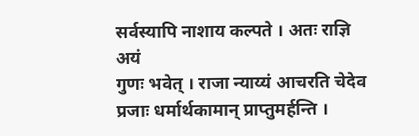सर्वस्यापि नाशाय कल्पते । अतः राज्ञि अयं
गुणः भवेत् । राजा न्याय्यं आचरति चेदेव प्रजाः धर्मार्थकामान् प्राप्तुमर्हन्ति ।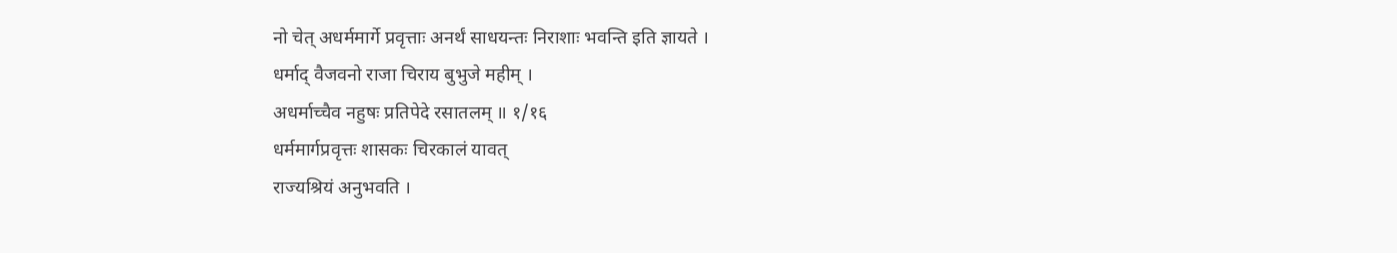नो चेत् अधर्ममार्गे प्रवृत्ताः अनर्थं साधयन्तः निराशाः भवन्ति इति ज्ञायते ।
धर्माद् वैजवनो राजा चिराय बुभुजे महीम् ।
अधर्माच्चैव नहुषः प्रतिपेदे रसातलम् ॥ १/१६
धर्ममार्गप्रवृत्तः शासकः चिरकालं यावत्
राज्यश्रियं अनुभवति ।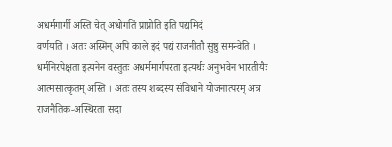अधर्मगार्गी अस्ति चेत् अधोगतिं प्राप्नोति इति पद्यमिदं
वर्णयति । अतः अस्मिन् अपि काले इदं पद्यं राजनीतौ सुष्ठु समन्वेति ।
धर्मनिरपेक्षता इत्यनेन वस्तुतः अधर्ममार्गपरता इत्यर्थः अनुभवेन भारतीयैः
आत्मसात्कृतम् अस्ति । अतः तस्य शब्दस्य संविधाने योजनात्परम् अत्र
राजनैतिक-अस्थिरता सदा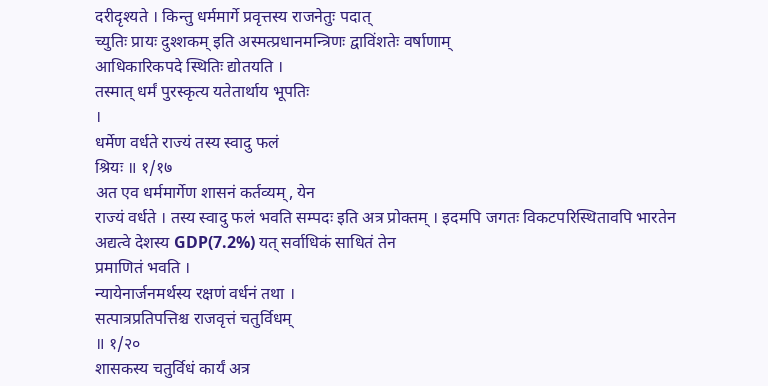दरीदृश्यते । किन्तु धर्ममार्गे प्रवृत्तस्य राजनेतुः पदात्
च्युतिः प्रायः दुश्शकम् इति अस्मत्प्रधानमन्त्रिणः द्वाविंशतेः वर्षाणाम्
आधिकारिकपदे स्थितिः द्योतयति ।
तस्मात् धर्मं पुरस्कृत्य यतेतार्थाय भूपतिः
।
धर्मेण वर्धते राज्यं तस्य स्वादु फलं
श्रियः ॥ १/१७
अत एव धर्ममार्गेण शासनं कर्तव्यम्, येन
राज्यं वर्धते । तस्य स्वादु फलं भवति सम्पदः इति अत्र प्रोक्तम् । इदमपि जगतः विकटपरिस्थितावपि भारतेन
अद्यत्वे देशस्य GDP(7.2%) यत् सर्वाधिकं साधितं तेन
प्रमाणितं भवति ।
न्यायेनार्जनमर्थस्य रक्षणं वर्धनं तथा ।
सत्पात्रप्रतिपत्तिश्च राजवृत्तं चतुर्विधम्
॥ १/२०
शासकस्य चतुर्विधं कार्यं अत्र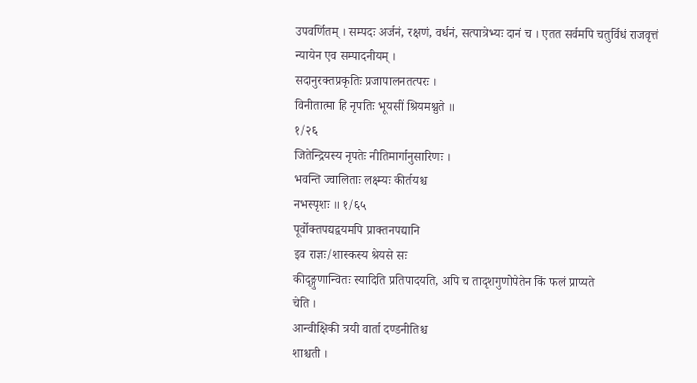उपवर्णितम् । सम्पदः अर्जनं, रक्षणं, वर्धनं, सत्पात्रेभ्यः दानं च । एतत सर्वमपि चतुर्विधं राजवृत्तं
न्यायेन एव सम्पादनीयम् ।
सदानुरक्तप्रकृतिः प्रजापालनतत्परः ।
विनीतात्मा हि नृपतिः भूयसीं श्रियमश्नुते ॥
१/२६
जितेन्द्रियस्य नृपतेः नीतिमार्गानुसारिणः ।
भवन्ति ज्वालिताः लक्ष्म्यः कीर्तयश्च
नभस्पृशः ॥ १/६५
पूर्वोक्तपद्यद्वयमपि प्राक्तनपद्यानि
इव राज्ञः/शास्कस्य श्रेयसे सः
कीदृङ्गुणान्वितः स्यादिति प्रतिपादयति, अपि च तादृशगुणोपेतेन किं फलं प्राप्यते
चेति ।
आन्वीक्षिकी त्रयी वार्ता दण्डनीतिश्च
शाश्चती ।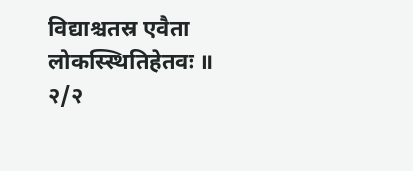विद्याश्चतस्र एवैता लोकस्स्थितिहेतवः ॥ २/२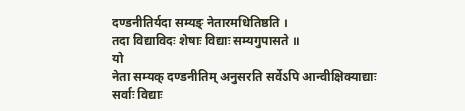दण्डनीतिर्यदा सम्यङ् नेतारमधितिष्ठति ।
तदा विद्याविदः शेषाः विद्याः सम्यगुपासते ॥
यो
नेता सम्यक् दण्डनीतिम् अनुसरति सर्वेऽपि आन्वीक्षिक्याद्याः सर्वाः विद्याः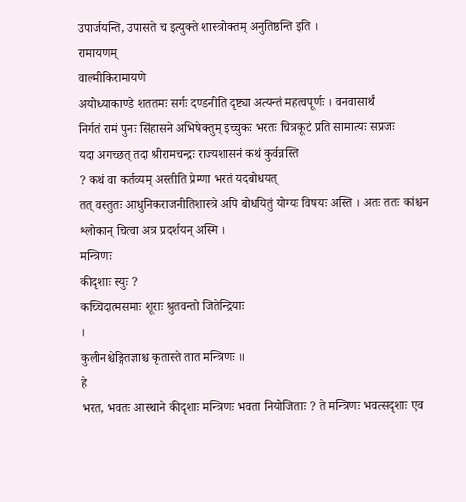उपार्जयन्ति, उपासते च इत्युक्ते शास्त्रोक्तम् अनुतिष्ठन्ति इति ।
रामायणम्
वाल्मीकिरामायणे
अयोध्याकाण्डे शततमः सर्गः दण्डनीति दृष्ट्या अत्यन्तं महत्वपूर्णः । वनवासार्थं
निर्गतं रामं पुनः सिंहासने अभिषेक्तुम् इच्चुकः भरतः चित्रकूटं प्रति सामात्यः सप्रजः
यदा अगच्छत् तदा श्रीरामचन्द्रः राज्यशासनं कथं कुर्वन्नस्ति
? कथं वा कर्तव्यम् अस्तीति प्रेम्णा भरतं यदबोधयत्
तत् वस्तुतः आधुनिकराजनीतिशास्त्रे अपि बोधयितुं योग्यः विषयः अस्ति । अतः ततः कांश्चन
श्लोकान् चित्वा अत्र प्रदर्शयन् अस्मि ।
मन्त्रिणः
कीदृशाः स्युः ?
कच्चिदात्मसमाः शूराः श्रुतवन्तो जितेन्द्रियाः
।
कुलीनश्चेङ्गितज्ञाश्च कृतास्ते तात मन्त्रिणः ॥
हे
भरत, भवतः आस्थाने कीदृशाः मन्त्रिणः भवता नियोजिताः ? ते मन्त्रिणः भवत्सदृशाः एव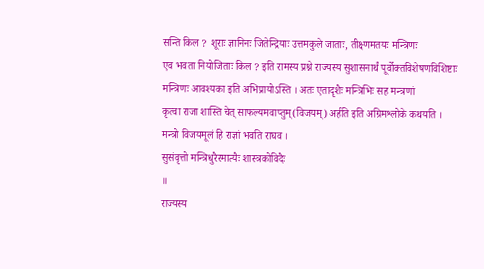सन्ति किल ? शूराः ज्ञानिनः जितेन्द्रियाः उत्तमकुले जाताः, तीक्ष्णमतयः मन्त्रिणः
एव भवता नियोजिताः किल ? इति रामस्य प्रश्ने राज्यस्य सुशासनार्थं पूर्वोक्तविशेषणविशिष्टाः
मन्त्रिणः आवश्यका इति अभिप्रायोऽस्ति । अतः एतादृशैः मन्त्रिभिः सह मन्त्रणां
कृत्वा राजा शास्ति चेत् साफल्यमवाप्तुम्(विजयम्) अर्हति इति अग्रिमश्लोके कथयति ।
मन्त्रो विजयमूलं हि राज्ञां भवति राघव ।
सुसंवृत्तो मन्त्रिधुरैरमात्यैः शास्त्रकोविदैः
॥
राज्यस्य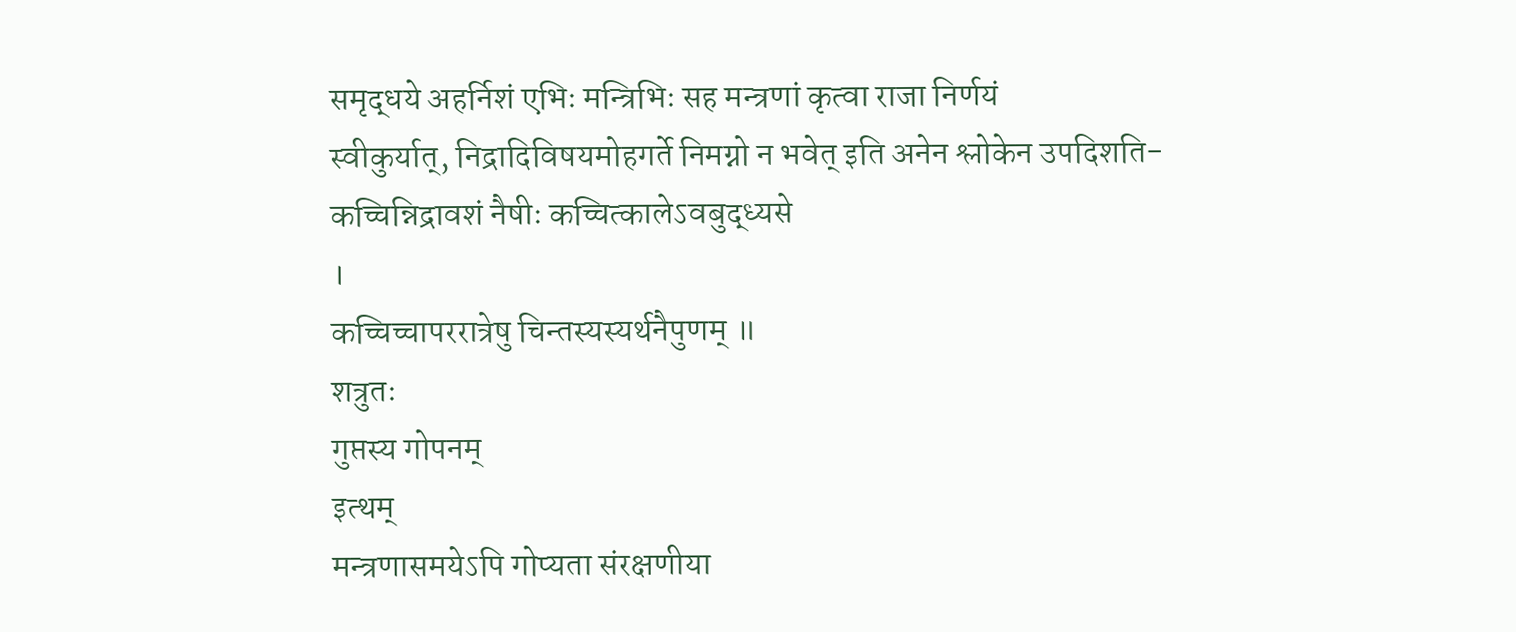समृद्धये अहर्निशं एभिः मन्त्रिभिः सह मन्त्रणां कृत्वा राजा निर्णयं
स्वीकुर्यात्, निद्रादिविषयमोहगर्ते निमग्नो न भवेत् इति अनेन श्लोकेन उपदिशति-
कच्चिन्निद्रावशं नैषीः कच्चित्कालेऽवबुद्ध्यसे
।
कच्चिच्चापररात्रेषु चिन्तस्यस्यर्थनैपुणम् ॥
शत्रुतः
गुप्तस्य गोपनम्
इत्थम्
मन्त्रणासमयेऽपि गोप्यता संरक्षणीया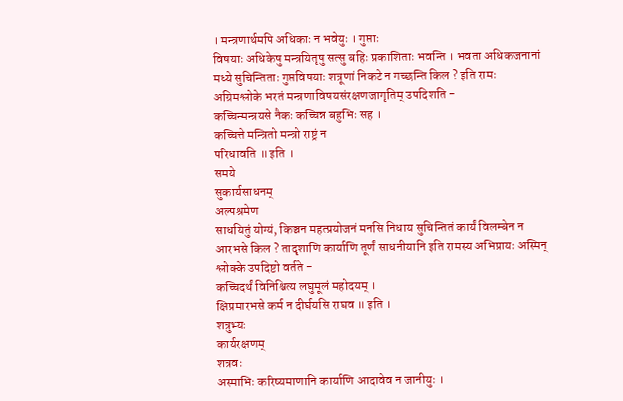। मन्त्रणार्थमपि अधिकाः न भवेयुः । गुप्ताः
विषयाः अधिकेषु मन्त्रयितृषु सत्सु बहिः प्रकाशिताः भवन्ति । भवता अधिकजनानां
मध्ये सुचिन्तिताः गुप्तविषयाः शत्रूणां निकटे न गच्छन्ति किल ? इति रामः
अग्रिमश्लोके भरतं मन्त्रणाविषयसंरक्षणजागृतिम् उपदिशति -
कच्चिन्मन्त्रयसे नैकः कच्चिन्न बहुभिः सह ।
कच्चित्ते मन्त्रितो मन्त्रो राष्ट्रं न
परिधावति ॥ इति ।
समये
सुकार्यसाधनम्
अल्पश्रमेण
साधयितुं योग्यं, किञ्चन महत्प्रयोजनं मनसि निधाय सुचिन्तितं कार्यं विलम्बेन न
आरभसे किल ? तादृशाणि कार्याणि तूर्णं साधनीयानि इति रामस्य अभिप्रायः अस्मिन्
श्लोक्के उपदिष्टो वर्तते -
कच्चिदर्थं विनिश्चित्य लघुमूलं महोदयम् ।
क्षिप्रमारभसे कर्म न दीर्घयसि राघव ॥ इति ।
शत्रुभ्यः
कार्यरक्षणम्
शत्रवः
अस्माभिः करिष्यमाणानि कार्याणि आदावेव न जानीयुः ।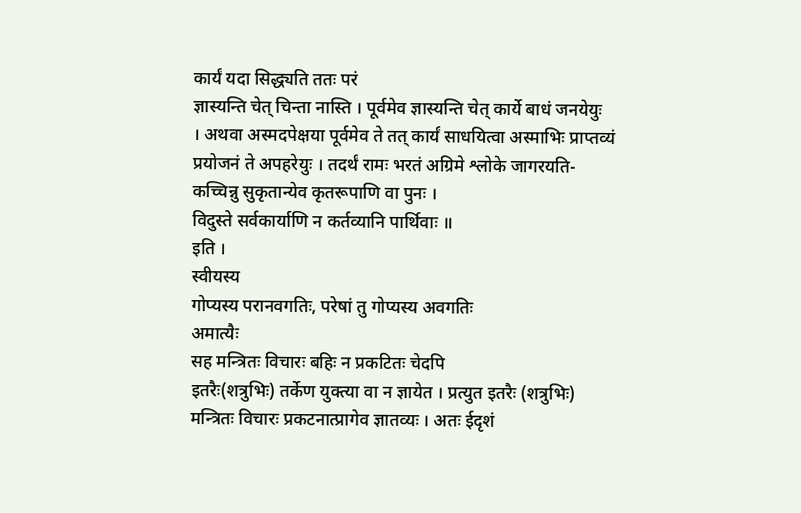कार्यं यदा सिद्ध्यति ततः परं
ज्ञास्यन्ति चेत् चिन्ता नास्ति । पूर्वमेव ज्ञास्यन्ति चेत् कार्ये बाधं जनयेयुः
। अथवा अस्मदपेक्षया पूर्वमेव ते तत् कार्यं साधयित्वा अस्माभिः प्राप्तव्यं
प्रयोजनं ते अपहरेयुः । तदर्थं रामः भरतं अग्रिमे श्लोके जागरयति-
कच्चिन्नु सुकृतान्येव कृतरूपाणि वा पुनः ।
विदुस्ते सर्वकार्याणि न कर्तव्यानि पार्थिवाः ॥
इति ।
स्वीयस्य
गोप्यस्य परानवगतिः, परेषां तु गोप्यस्य अवगतिः
अमात्यैः
सह मन्त्रितः विचारः बहिः न प्रकटितः चेदपि
इतरैः(शत्रुभिः) तर्केण युक्त्या वा न ज्ञायेत । प्रत्युत इतरैः (शत्रुभिः)
मन्त्रितः विचारः प्रकटनात्प्रागेव ज्ञातव्यः । अतः ईदृशं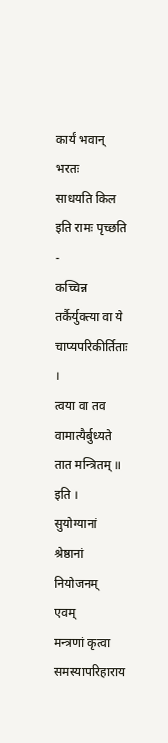कार्यं भवान् भरतः
साधयति किल इति रामः पृच्छति -
कच्चिन्न तर्कैर्युक्त्या वा ये
चाप्यपरिकीर्तिताः ।
त्वया वा तव वामात्यैर्बुध्यते तात मन्त्रितम् ॥
इति ।
सुयोग्यानां
श्रेष्ठानां नियोजनम्
एवम्
मन्त्रणां कृत्वा समस्यापरिहाराय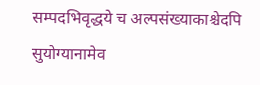सम्पदभिवृद्धये च अल्पसंख्याकाश्चेदपि सुयोग्यानामेव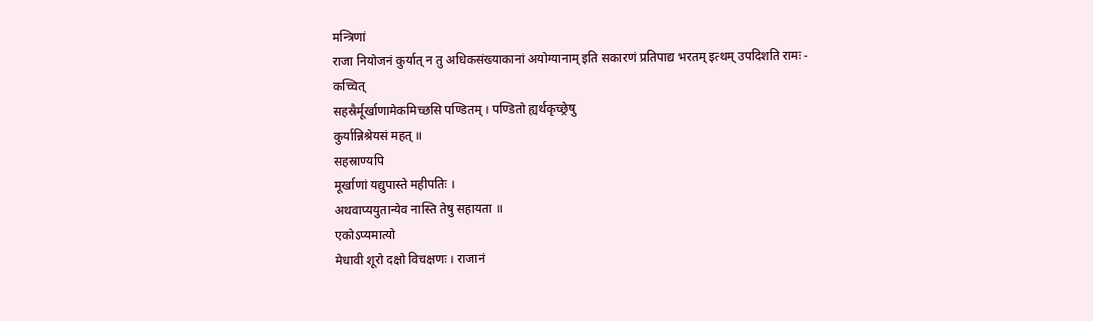मन्त्रिणां
राजा नियोजनं कुर्यात् न तु अधिकसंख्याकानां अयोग्यानाम् इति सकारणं प्रतिपाद्य भरतम् इत्थम् उपदिशति रामः -
कच्चित्
सहस्रैर्मूर्खाणामेकमिच्छसि पण्डितम् । पण्डितो ह्यर्थकृच्छ्रेषु
कुर्यान्निश्रेयसं महत् ॥
सहस्राण्यपि
मूर्खाणां यद्युपास्ते महीपतिः ।
अथवाप्ययुतान्येव नास्ति तेषु सहायता ॥
एकोऽप्यमात्यो
मेधावी शूरो दक्षो विचक्षणः । राजानं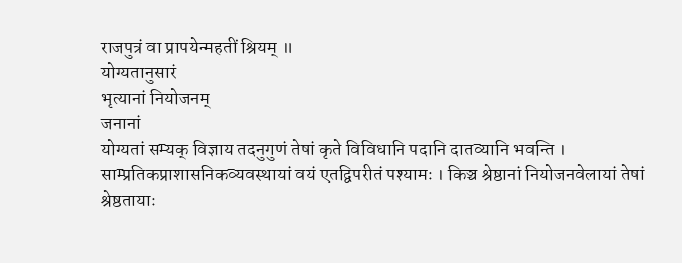राजपुत्रं वा प्रापयेन्महतीं श्रियम् ॥
योग्यतानुसारं
भृत्यानां नियोजनम्
जनानां
योग्यतां सम्यक् विज्ञाय तदनुगुणं तेषां कृते विविधानि पदानि दातव्यानि भवन्ति ।
साम्प्रतिकप्राशासनिकव्यवस्थायां वयं एतद्विपरीतं पश्यामः । किञ्च श्रेष्ठानां नियोजनवेलायां तेषां
श्रेष्ठतायाः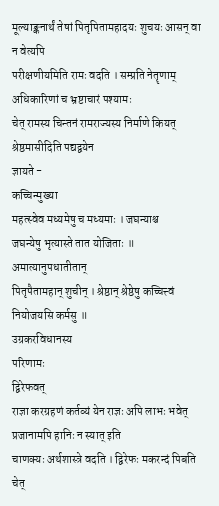मूल्याङ्कनार्थं तेषां पितृपितामहादयः शुचयः आसन् वा न वेत्यपि
परीक्षणीयमिति रामः वदति । सम्प्रति नेतॄणाम् अधिकारिणां च भ्रष्टाचारं पश्यामः
चेत् रामस्य चिन्तनं रामराज्यस्य निर्माणे कियत् श्रेष्ठमासीदिति पद्यद्वयेन
ज्ञायते -
कच्चिन्मुख्या
महत्स्वेव मध्यमेषु च मध्यमाः । जघन्याश्च
जघन्येषु भृत्यास्ते तात योजिताः ॥
अमात्यानुपधातीतान्
पितृपैतामहान् शुचीन् । श्रेष्ठान् श्रेष्ठेषु कच्चित्त्वं नियोजयसि कर्मसु ॥
उग्रकरविधानस्य
परिणामः
द्विरेफवत्
राज्ञा करग्रहणं कर्तव्यं येन राज्ञः अपि लाभः भवेत् प्रजानामपि हानिः न स्यात् इति
चाणक्यः अर्थशास्त्रे वदति । द्विरेफः मकरन्दं पिबति चेत्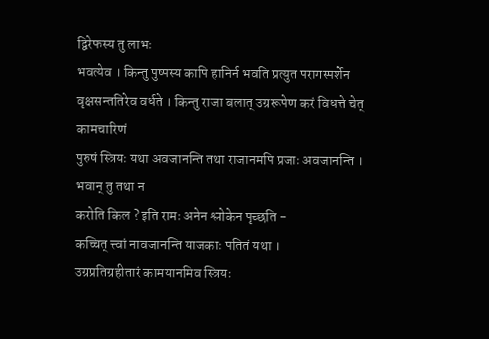द्विरेफस्य तु लाभः
भवत्येव । किन्तु पुष्पस्य कापि हानिर्न भवति प्रत्युत परागस्पर्शेन
वृक्षसन्ततिरेव वर्धते । किन्तु राजा बलात् उग्ररूपेण करं विधत्ते चेत् कामचारिणं
पुरुषं स्त्रियः यथा अवजानन्ति तथा राजानमपि प्रजाः अवजानन्ति । भवान् तु तथा न
करोति किल ? इति रामः अनेन श्लोकेन पृच्छति -
कच्चित् त्त्वां नावजानन्ति याजकाः पतितं यथा ।
उग्रप्रतिग्रहीतारं कामयानमिव स्त्रियः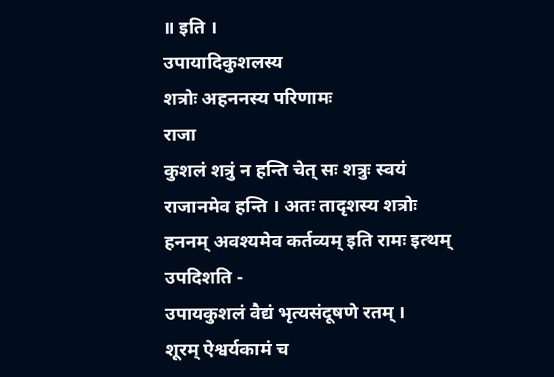॥ इति ।
उपायादिकुशलस्य
शत्रोः अहननस्य परिणामः
राजा
कुशलं शत्रुं न हन्ति चेत् सः शत्रुः स्वयं राजानमेव हन्ति । अतः तादृशस्य शत्रोः
हननम् अवश्यमेव कर्तव्यम् इति रामः इत्थम् उपदिशति -
उपायकुशलं वैद्यं भृत्यसंदूषणे रतम् ।
शूरम् ऐश्वर्यकामं च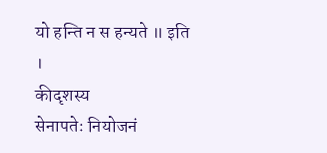यो हन्ति न स हन्यते ॥ इति
।
कीदृशस्य
सेनापतेः नियोजनं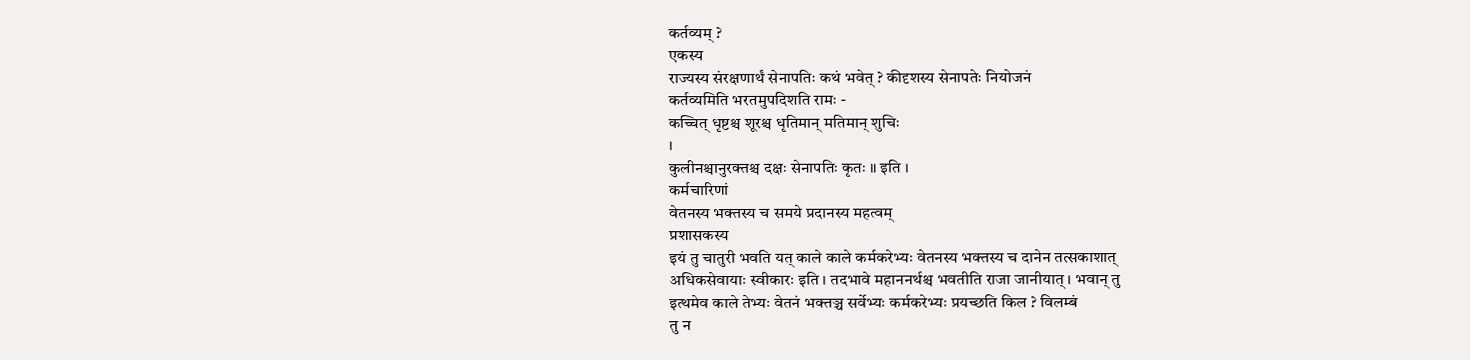कर्तव्यम् ?
एकस्य
राज्यस्य संरक्षणार्थं सेनापतिः कथं भवेत् ? कीदृशस्य सेनापतेः नियोजनं
कर्तव्यमिति भरतमुपदिशति रामः -
कच्चित् धृष्टश्च शूरश्च धृतिमान् मतिमान् शुचिः
।
कुलीनश्चानुरक्तश्च दक्षः सेनापतिः कृतः ॥ इति ।
कर्मचारिणां
वेतनस्य भक्तस्य च समये प्रदानस्य महत्वम्
प्रशासकस्य
इयं तु चातुरी भवति यत् काले काले कर्मकरेभ्यः वेतनस्य भक्तस्य च दानेन तत्सकाशात्
अधिकसेवायाः स्वीकारः इति । तदभावे महाननर्थश्च भवतीति राजा जानीयात् । भवान् तु
इत्थमेव काले तेभ्यः वेतनं भक्तञ्च सर्वेभ्यः कर्मकरेभ्यः प्रयच्छति किल ? विलम्बं
तु न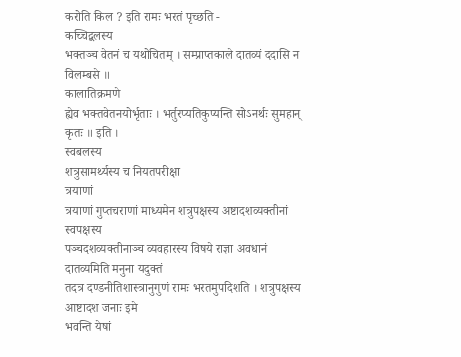करोति किल ? इति रामः भरतं पृच्छति -
कच्चिद्बलस्य
भक्तञ्च वेतनं च यथोचितम् । सम्प्राप्तकाले दातव्यं ददासि न विलम्बसे ॥
कालातिक्रमणे
ह्येव भक्तवेतनयोर्भृताः । भर्तुरप्यतिकुप्यन्ति सोऽनर्थः सुमहान् कृतः ॥ इति ।
स्वबलस्य
शत्रुसामर्थ्यस्य च नियतपरीक्षा
त्रयाणां
त्रयाणां गुप्तचराणां माध्यमेन शत्रुपक्षस्य अष्टादशव्यक्तीनां स्वपक्षस्य
पञ्चदशव्यक्तीनाञ्च व्यवहारस्य विषये राज्ञा अवधानं दातव्यमिति मनुना यदुक्तं
तदत्र दण्डनीतिशास्त्रानुगुणं रामः भरतमुपदिशति । शत्रुपक्षस्य आष्टादश जनाः इमे
भवन्ति येषां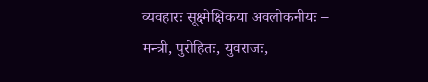व्यवहारः सूक्ष्मेक्षिकया अवलोकनीयः – मन्त्री, पुरोहितः, युवराजः,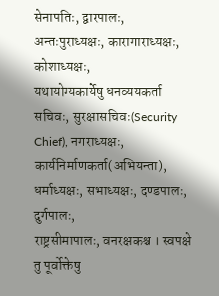सेनापतिः, द्वारपालः, अन्तःपुराध्यक्षः, कारागाराध्यक्षः, कोशाध्यक्षः,
यथायोग्यकार्येषु धनव्ययकर्ता सचिवः, सुरक्षासचिवः(Security Chief), नगराध्यक्षः,
कार्यनिर्माणकर्ता(अभियन्ता), धर्माध्यक्षः, सभाध्यक्षः, दण्डपालः, दुर्गपालः,
राष्ट्रसीमापालः, वनरक्षकश्च । स्वपक्षे तु पूर्वोक्तेषु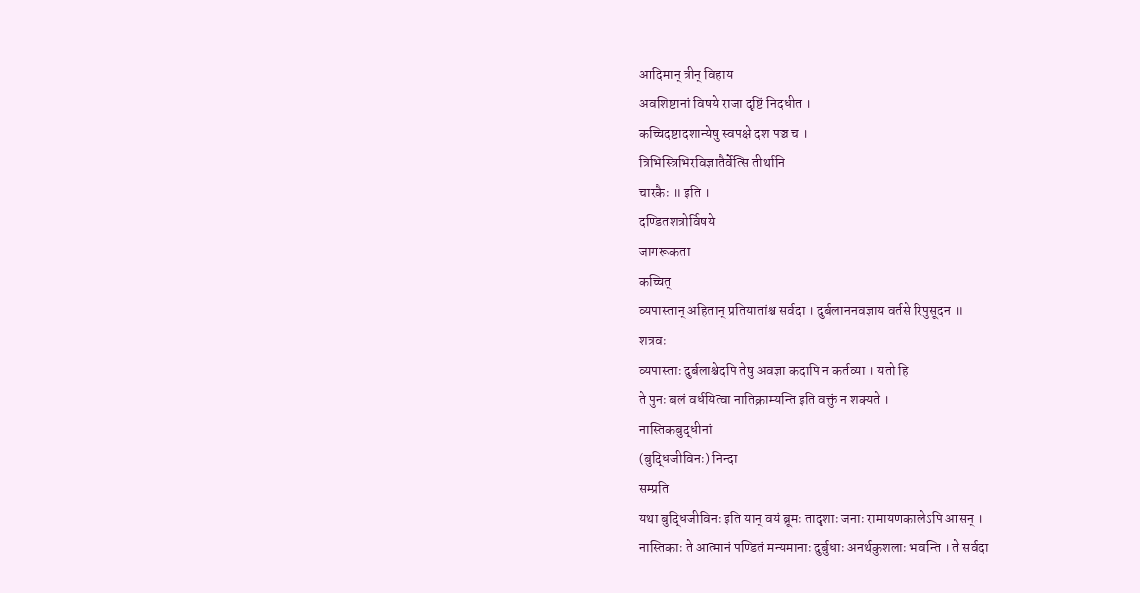आदिमान् त्रीन् विहाय
अवशिष्टानां विषये राजा दृष्टिं निदधीत ।
कच्चिदष्टादशान्येषु स्वपक्षे दश पञ्च च ।
त्रिभिस्त्रिभिरविज्ञातैर्वेत्सि तीर्थानि
चारकैः ॥ इति ।
दण्डितशत्रोर्विषये
जागरूकता
कच्चित्
व्यपास्तान् अहितान् प्रतियातांश्च सर्वदा । दुर्बलाननवज्ञाय वर्तसे रिपुसूदन ॥
शत्रवः
व्यपास्ताः दुर्बलाश्चेदपि तेषु अवज्ञा कदापि न कर्तव्या । यतो हि
ते पुनः बलं वर्धयित्वा नातिक्राम्यन्ति इति वक्तुं न शक्यते ।
नास्तिकबुद्धीनां
(बुद्धिजीविनः) निन्दा
सम्प्रति
यथा बुद्धिजीविनः इति यान् वयं ब्रूमः तादृशाः जनाः रामायणकालेऽपि आसन् ।
नास्तिकाः ते आत्मानं पण्डितं मन्यमानाः दुर्बुधाः अनर्थकुशलाः भवन्ति । ते सर्वदा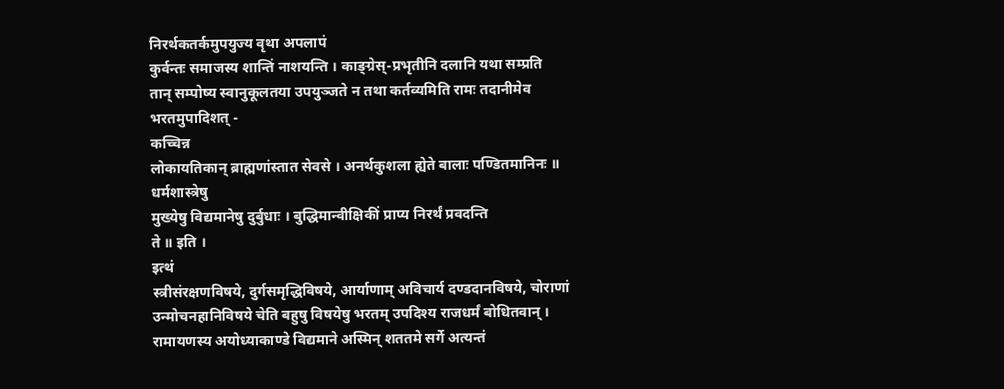निरर्थकतर्कमुपयुज्य वृथा अपलापं
कुर्वन्तः समाजस्य शान्तिं नाशयन्ति । काङ्ग्रेस्-प्रभृतीनि दलानि यथा सम्प्रति
तान् सम्पोष्य स्वानुकूलतया उपयुञ्जते न तथा कर्तव्यमिति रामः तदानीमेव
भरतमुपादिशत् -
कच्चिन्न
लोकायतिकान् ब्राह्मणांस्तात सेवसे । अनर्थकुशला ह्येते बालाः पण्डितमानिनः ॥
धर्मशास्त्रेषु
मुख्येषु विद्यमानेषु दुर्बुधाः । बुद्धिमान्वीक्षिकीं प्राप्य निरर्थं प्रवदन्ति
ते ॥ इति ।
इत्थं
स्त्रीसंरक्षणविषये, दुर्गसमृद्धिविषये, आर्याणाम् अविचार्य दण्डदानविषये, चोराणां
उन्मोचनहानिविषये चेति बहुषु विषयेषु भरतम् उपदिश्य राजधर्मं बोधितवान् ।
रामायणस्य अयोध्याकाण्डे विद्यमाने अस्मिन् शततमे सर्गे अत्यन्तं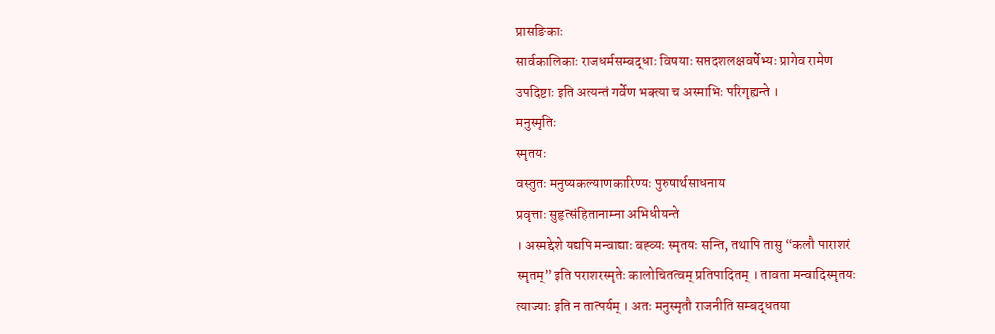प्रासङिकाः
सार्वकालिकाः राजधर्मसम्बद्धाः विषयाः सप्तदशलक्षवर्षेभ्यः प्रागेव रामेण
उपदिष्टाः इति अत्यन्तं गर्वेण भक्त्या च अस्माभिः परिगृह्यन्ते ।
मनुस्मृतिः
स्मृतयः
वस्तुतः मनुष्यकल्याणकारिण्यः पुरुषार्थसाधनाय
प्रवृत्ताः सुहृत्संहितानाम्ना अभिधीयन्ते
। अस्मद्देशे यद्यपि मन्वाद्याः बह्व्यः स्मृतयः सन्ति, तथापि तासु “कलौ पाराशरं
स्मृतम्” इति पराशरस्मृतेः कालोचितत्वम् प्रतिपादितम् । तावता मन्वादिस्मृतयः
त्याज्याः इति न तात्पर्यम् । अतः मनुस्मृतौ राजनीति सम्बद्धतया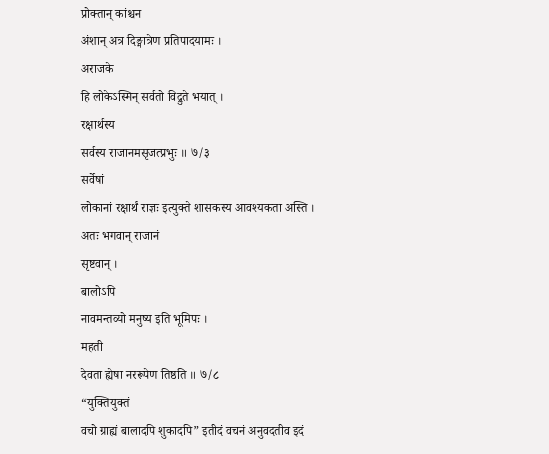प्रोक्तान् कांश्चन
अंशान् अत्र दिङ्मात्रेण प्रतिपादयामः ।
अराजके
हि लोकेऽस्मिन् सर्वतो विद्रुते भयात् ।
रक्षार्थस्य
सर्वस्य राजानमसृजत्प्रभुः ॥ ७/३
सर्वेषां
लोकानां रक्षार्थं राज्ञः इत्युक्ते शासकस्य आवश्यकता अस्ति । अतः भगवान् राजानं
सृष्टवान् ।
बालोऽपि
नावमन्तव्यो मनुष्य इति भूमिपः ।
महती
देवता ह्येषा नररूपेण तिष्ठति ॥ ७/८
“युक्तियुक्तं
वचो ग्राह्यं बालादपि शुकादपि” इतीदं वचनं अनुवदतीव इदं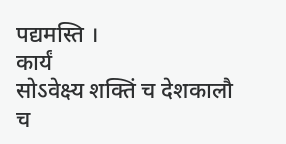पद्यमस्ति ।
कार्यं
सोऽवेक्ष्य शक्तिं च देशकालौ च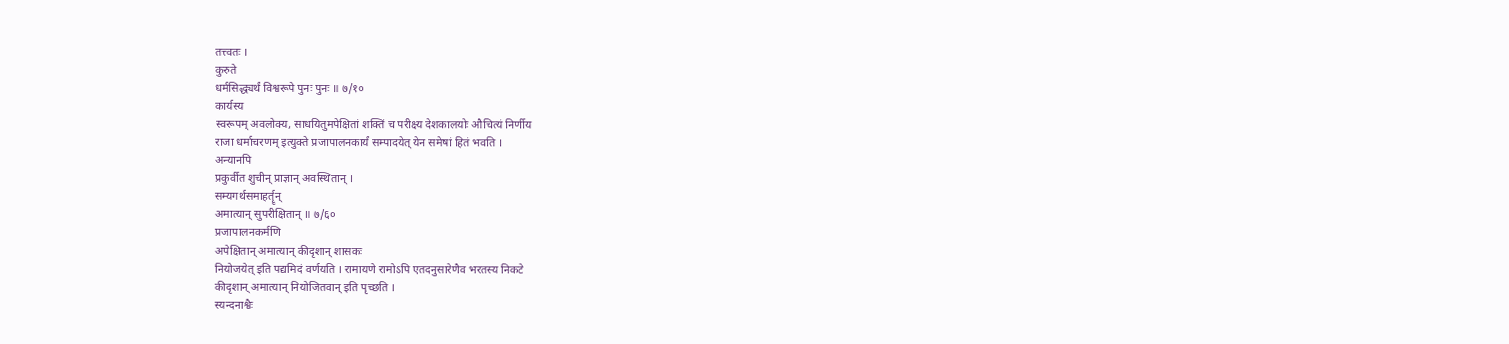तत्त्वतः ।
कुरुते
धर्मसिद्ध्यर्थं विश्वरूपे पुनः पुनः ॥ ७/१०
कार्यस्य
स्वरूपम् अवलोक्य, साधयितुमपेक्षितां शक्तिं च परीक्ष्य देशकालयोः औचित्यं निर्णीय
राजा धर्माचरणम् इत्युक्ते प्रजापालनकार्यं सम्पादयेत् येन समेषां हितं भवति ।
अन्यानपि
प्रकुर्वीत शुचीन् प्राज्ञान् अवस्थितान् ।
सम्यगर्थसमाहर्तॄन्
अमात्यान् सुपरीक्षितान् ॥ ७/६०
प्रजापालनकर्मणि
अपेक्षितान् अमात्यान् कीदृशान् शासकः
नियोजयेत् इति पद्यमिदं वर्णयति । रामायणे रामोऽपि एतदनुसारेणैव भरतस्य निकटे
कीदृशान् अमात्यान् नियोजितवान् इति पृच्छति ।
स्यन्दनाश्वैः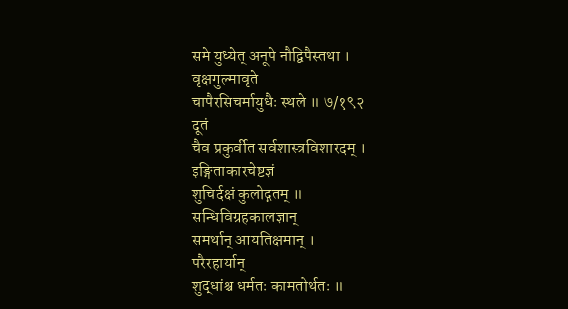समे युध्येत् अनूपे नौद्विपैस्तथा ।
वृक्षगुल्मावृते
चापैरसिचर्मायुधैः स्थले ॥ ७/१९२
दूतं
चैव प्रकुर्वीत सर्वशास्त्रविशारदम् ।
इङ्गिताकारचेष्टज्ञं
शुचिर्दक्षं कुलोद्गतम् ॥
सन्धिविग्रहकालज्ञान्
समर्थान् आयतिक्षमान् ।
परैरहार्यान्
शुद्धांश्च धर्मतः कामतोर्थतः ॥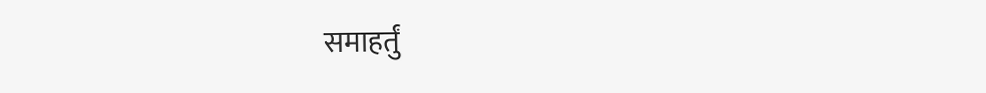समाहर्तुं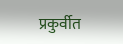प्रकुर्वीत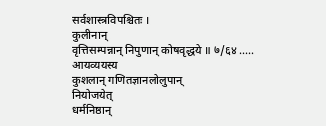सर्वशास्त्रविपश्चितः ।
कुलीनान्
वृत्तिसम्पन्नान् निपुणान् कोषवृद्धये ॥ ७/६४ .....
आयव्ययस्य
कुशलान् गणितज्ञानलोलुपान्
नियोजयेत्
धर्मनिष्ठान्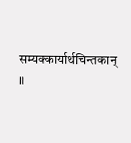सम्यक्कार्यार्थचिन्तकान् ॥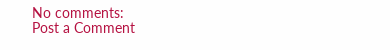No comments:
Post a Comment